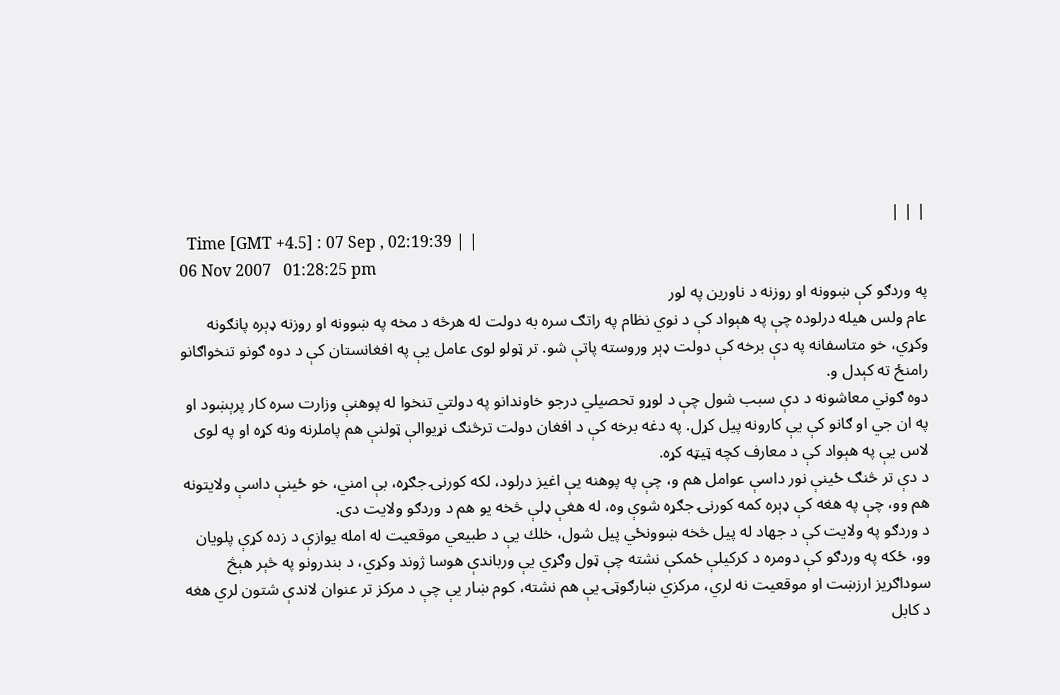| | |
  Time [GMT +4.5] : 07 Sep , 02:19:39 | |
06 Nov 2007   01:28:25 pm
په وردګو کې ښوونه او روزنه د ناورين په لور
عام ولس هيله درلوده چې په هېواد كې د نوي نظام په راتګ سره به دولت له هرڅه د مخه په ښوونه او روزنه ډېره پانګونه وكړي، خو متاسفانه په دې برخه كې دولت ډېر وروسته پاتې شو. تر ټولو لوى عامل يې په افغانستان كې د دوه ګونو تنخواګانو رامنځ ته كېدل و.
دوه ګوني معاشونه د دې سبب شول چې د لوړو تحصيلي درجو خاوندانو په دولتي تنخوا له پوهنې وزارت سره كار پرېښود او په ان جي او ګانو كې يې كارونه پيل كړل. په دغه برخه كې د افغان دولت ترڅنګ نړيوالې ټولنې هم پاملرنه ونه كړه او په لوى لاس يې په هېواد كې د معارف كچه ټيټه كړه.
د دې تر څنګ ځينې نور داسې عوامل هم و، چې په پوهنه يې اغيز درلود، لكه كورنۍ جګړه، بې امني، خو ځينې داسې ولايتونه هم وو، چې په هغه كې ډېره كمه كورنۍ جګړه شوې وه، له هغې ډلې څخه يو هم د وردګو ولايت دى.
د وردګو په ولايت كې د جهاد له پيل څخه ښوونځي پيل شول، خلك يې د طبيعي موقعيت له امله يوازې د زده كړې پلويان وو، ځكه په وردګو كې دومره د كركيلې ځمكې نشته چې ټول وګړي يې ورباندې هوسا ژوند وكړي، د بندرونو په څېر هېڅ سوداګريز ارزښت او موقعيت نه لري، مركزي ښارګوټۍ يې هم نشته، كوم ښار يې چې د مركز تر عنوان لاندې شتون لري هغه د كابل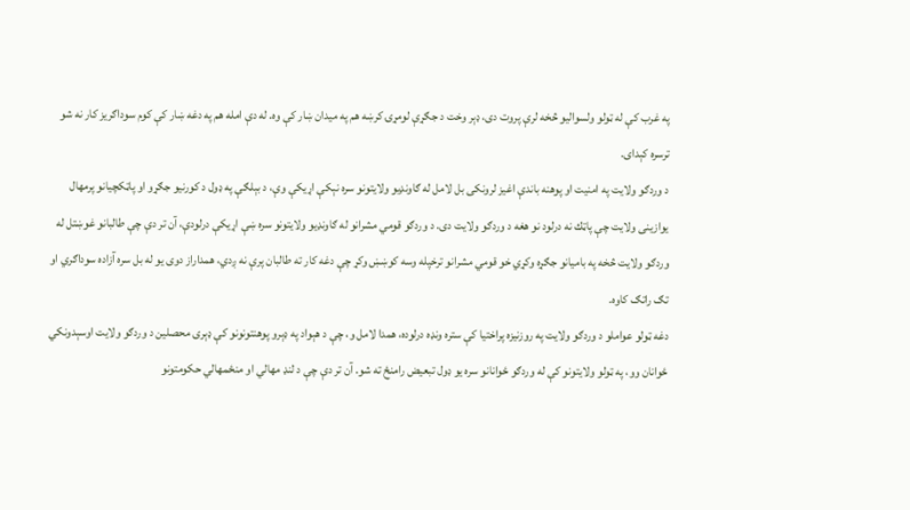په غرب كې له ټولو ولسواليو څخه لرې پروت دى، ډېر وخت د جګړې لومړۍ كرښه هم په ميدان ښار كې وه. له دې امله هم په دغه ښار كې كوم سوداګريز كار نه شو ترسره كېداى.
د وردګو ولايت په امنيت او پوهنه باندې اغيز لرونكى بل لامل له ګاونډيو ولايتونو سره نېكې اړيكې وې، د بېلګې په ډول د کورنيو جګړو او پاټكچيانو پرمهال يوازينى ولايت چې پاټك نه درلود نو هغه د وردګو ولايت دى. د وردګو قومي مشرانو له ګاونډيو ولايتونو سره ښې اړيكې درلودې، آن تر دې چې طالبانو غوښتل له وردګو ولايت څخه په باميانو جګړه وكړي خو قومي مشرانو ترخپله وسه كوښښ وكړ چې دغه كار ته طالبان پرې نه ږدي، همداراز دوى يو له بل سره آزاده سوداګري او تګ راتګ كاوه.
دغه ټولو عواملو د وردګو ولايت په روزنيزه پراختيا كې ستره ونډه درلوده، همدا لامل و، چې د هېواد په ډېرو پوهنتونونو كې ډېرى محصلين د وردګو ولايت اوسېدونكي ځوانان وو، په ټولو ولايتونو كې له وردګو ځوانانو سره يو ډول تبعيض رامنځ ته شو. آن تر دې چې د لنډ مهالي او منځمهالي حکومتونو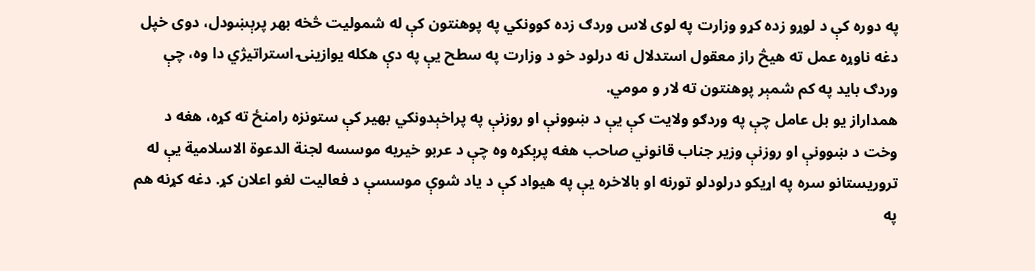په دوره كې د لوړو زده كړو وزارت په لوى لاس وردګ زده كوونكي په پوهنتون كې له شموليت څخه بهر پرېښودل، دوى خپل دغه ناوړه عمل ته هیڅ راز معقول استدلال نه درلود خو د وزارت په سطح يې په دې هکله یوازینۍ استراتيژي دا وه، چې وردګ بايد په كم شمېر پوهنتون ته لار و مومي.
همداراز يو بل عامل چې په وردګو ولايت کې يې د ښوونې او روزنې په پراخېدونکي بهير کې ستونزه رامنځ ته کړه، هغه د وخت د ښوونې او روزنې وزير جناب قانوني صاحب هغه پرېکړه وه چې د عربو خيريه موسسه لجنة الدعوة الاسلامية يې له تروريستانو سره په اړيکو درلودلو تورنه او بالاخره یې په هیواد کې د یاد شوې موسسې د فعالیت لغو اعلان کړ. دغه کړنه هم په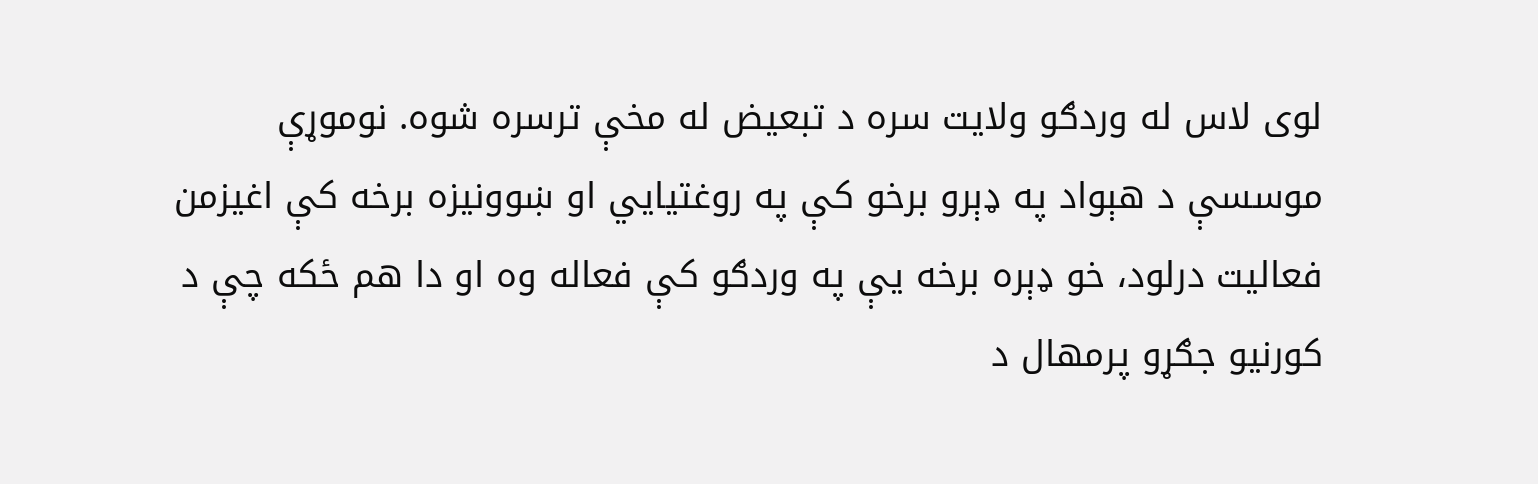لوى لاس له وردګو ولايت سره د تبعيض له مخې ترسره شوه. نوموړې موسسې د هېواد په ډېرو برخو کې په روغتيايي او ښوونيزه برخه کې اغيزمن فعاليت درلود، خو ډېره برخه يې په وردګو کې فعاله وه او دا هم ځکه چې د کورنيو جګړو پرمهال د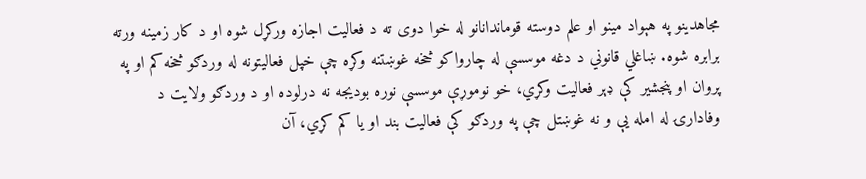مجاهدينو په هېواد مينو او علم دوسته قوماندانانو له خوا دوى ته د فعاليت اجازه ورکړل شوه او د کار زمينه ورته برابره شوه. ښاغلي قانوني د دغه موسسې له چارواکو څخه غوښتنه وکړه چې خپل فعاليتونه له وردګو څخه کم او په پروان او پنجشير کې ډېر فعاليت وکړي، خو نوموړې موسسې نوره بوديجه نه درلوده او د وردګو ولايت د وفادارۍ له امله يې و نه غوښتل چې په وردګو کې فعاليت بند او يا کم کړي، آن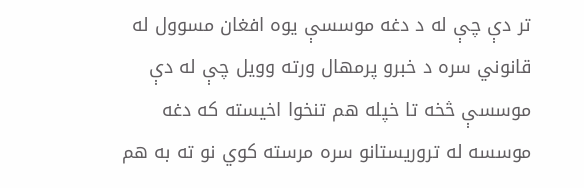تر دې چې له د دغه موسسې يوه افغان مسوول له قانوني سره د خبرو پرمهال ورته وويل چې له دې موسسې څخه تا خپله هم تنخوا اخيسته که دغه موسسه له تروريستانو سره مرسته کوي نو ته به هم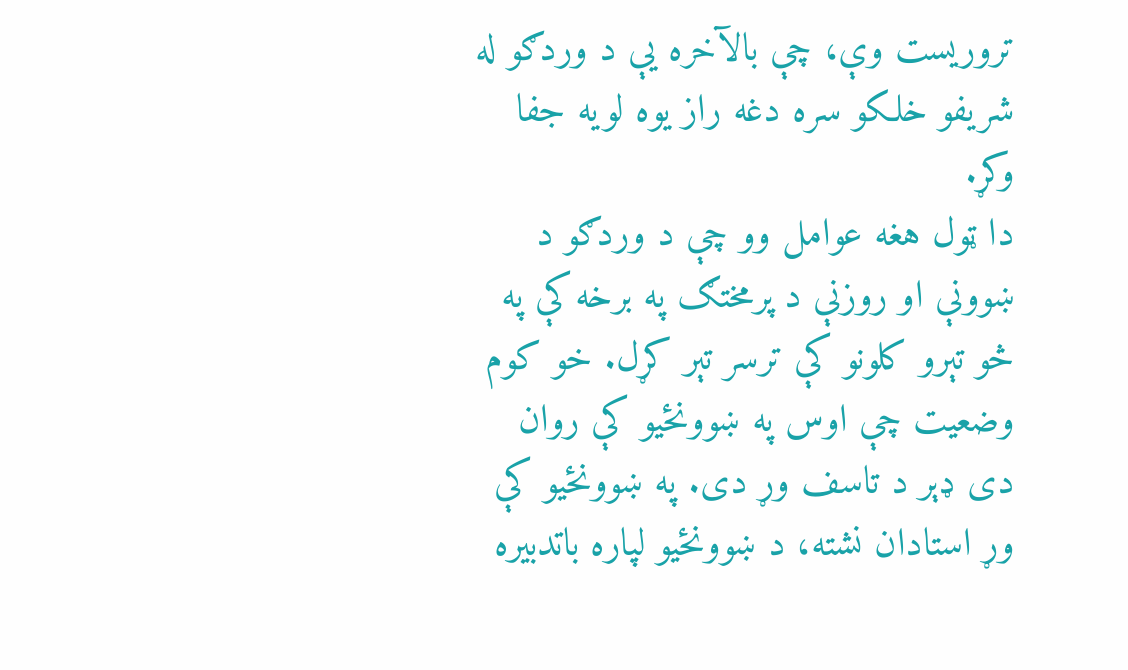تروريست وې، چې بالآخره يې د وردګو له شريفو خلکو سره دغه راز یوه لویه جفا وکړ.
دا ټول هغه عوامل وو چې د وردګو د ښوونې او روزنې د پرمختګ په برخه کې په څو تېرو کلونو کې ترسر تېر کړل. خو کوم وضعيت چې اوس په ښوونځيو کې روان دى ډېر د تاسف وړ دى. په ښوونځيو کې وړ استادان نشته، د ښوونځيو لپاره باتدبيره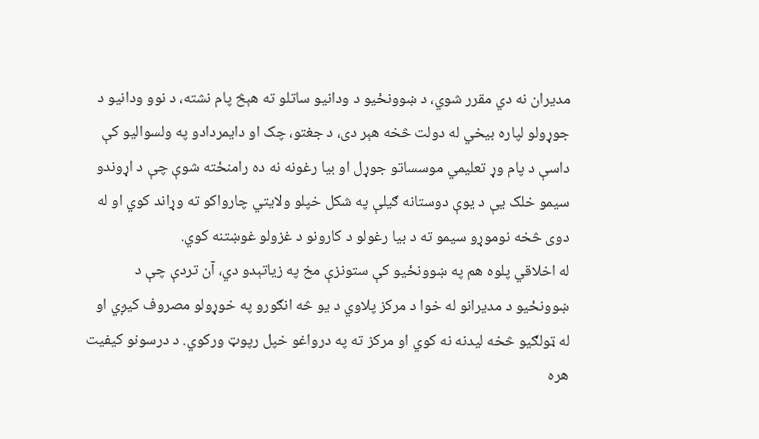مديران نه دي مقرر شوي، د ښوونځيو د ودانيو ساتلو ته هېڅ پام نشته، د نوو ودانيو د جوړولو لپاره بيخي له دولت څخه هېر دى، د جغتو، چک او دايمردادو په ولسواليو کې داسې د پام وړ تعلیمي موسساتو جوړل او بیا رغونه نه ده رامنځته شوې چې د اړوندو سیمو خلک یې د یوې دوستانه ګیلې په شکل خپلو ولایتي چارواکو ته وړاند کوي او له دوی څخه نوموړو سیمو ته د بیا رغولو د کارونو د غزولو غوښتنه کوي.
له اخلاقي پلوه هم په ښوونځيو کې ستونزې مخ په زياتېدو دي، آن تردې چې د ښوونځيو د مديرانو له خوا د مرکز پلاوي د يو څه انګورو په خوړولو مصروف کيږي او له ټولګيو څخه ليدنه نه کوي او مرکز ته په درواغو خپل رپوټ ورکوي. د درسونو کيفيت هره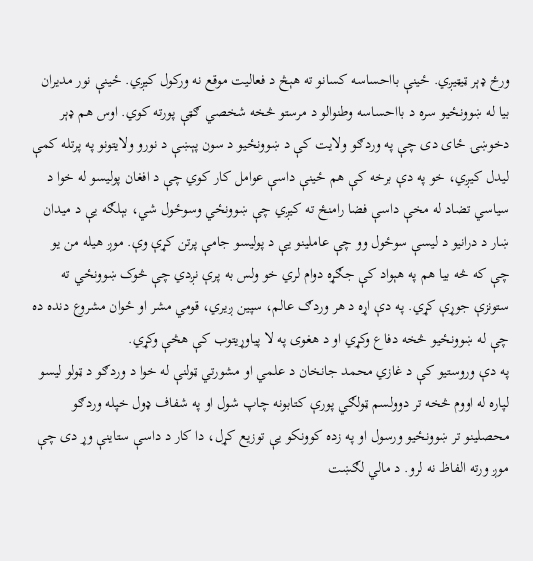ورځ ډېر ټيټيږي. ځينې بااحساسه کسانو ته هېڅ د فعاليت موقع نه ورکول کيږي. ځينې نور مديران بيا له ښوونځيو سره د بااحساسه وطنوالو د مرستو څخه شخصي ګټې پورته کوي. اوس هم ډېر دخوښۍ ځاى دى چې په وردګو ولايت کې د ښوونځيو د سون پېښې د نورو ولايتونو په پرتله کمې ليدل کيږي، خو په دې برخه کې هم ځينې داسې عوامل کار کوي چې د افغان پوليسو له خوا د سياسي تضاد له مخې داسې فضا رامنځ ته کيږي چې ښوونځي وسوځول شي، بېلګه يې د ميدان ښار د درانيو د ليسې سوځول وو چې عاملينو يې د پوليسو جامې پرتن کړې وې. موږ هيله من يو چې که څه بيا هم په هېواد کې جګړه دوام لري خو ولس به پرې نږدي چې څوک ښوونځي ته ستونزې جوړې کړي. په دې اړه د هر وردګ عالم، سپين ږيري، قومي مشر او ځوان مشروع دنده ده چې له ښوونځيو څخه دفاع وکړي او د هغوى په لا پياوړيتوب کې هڅې وکړي.
په دې وروستيو کې د غازي محمد جانخان د علمي او مشورتي ټولنې له خوا د وردګو د ټولو ليسو لپاره له اووم څخه تر دوولسم ټولګي پورې کتابونه چاپ شول او په شفاف ډول خپله وردګو محصلينو تر ښوونځيو ورسول او په زده کوونکو يې توزيع کړل، دا کار د داسې ستاينې وړ دى چې موږ ورته الفاظ نه لرو. د مالي لګښت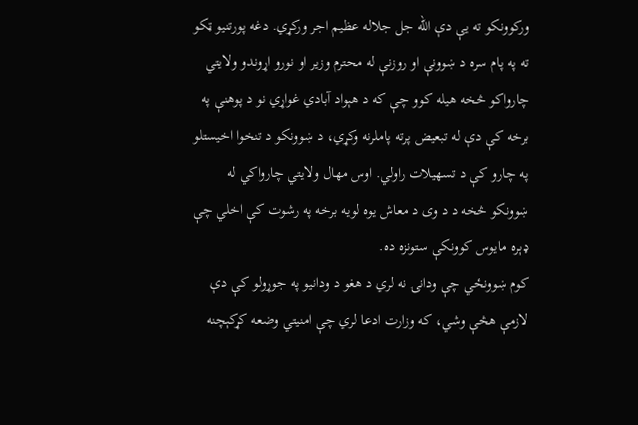ورکوونکو ته يې دې الله جل جلاله عظيم اجر ورکړي. دغه پورتنيو ټکو ته په پام سره د ښوونې او روزنې له محترم وزير او نورو اړوندو ولايتي چارواکو څخه هيله کوو چې که د هېواد آبادي غواړي نو د پوهنې په برخه کې دې له تبعيض پرته پاملرنه وکړي، د ښوونکو د تنخوا اخيستلو په چارو کې د تسهيلات راولي. اوس مهال ولايتي چارواکي له ښوونکو څخه د د وى د معاش يوه لويه برخه په رشوت کې اخلي چې ډېره مايوس کوونکې ستونزه ده.
کوم ښوونځي چې ودانۍ نه لري د هغو د ودانيو په جوړولو کې دې لازمې هڅې وشي، که وزارت ادعا لري چې امنيتي وضعه کړکېچنه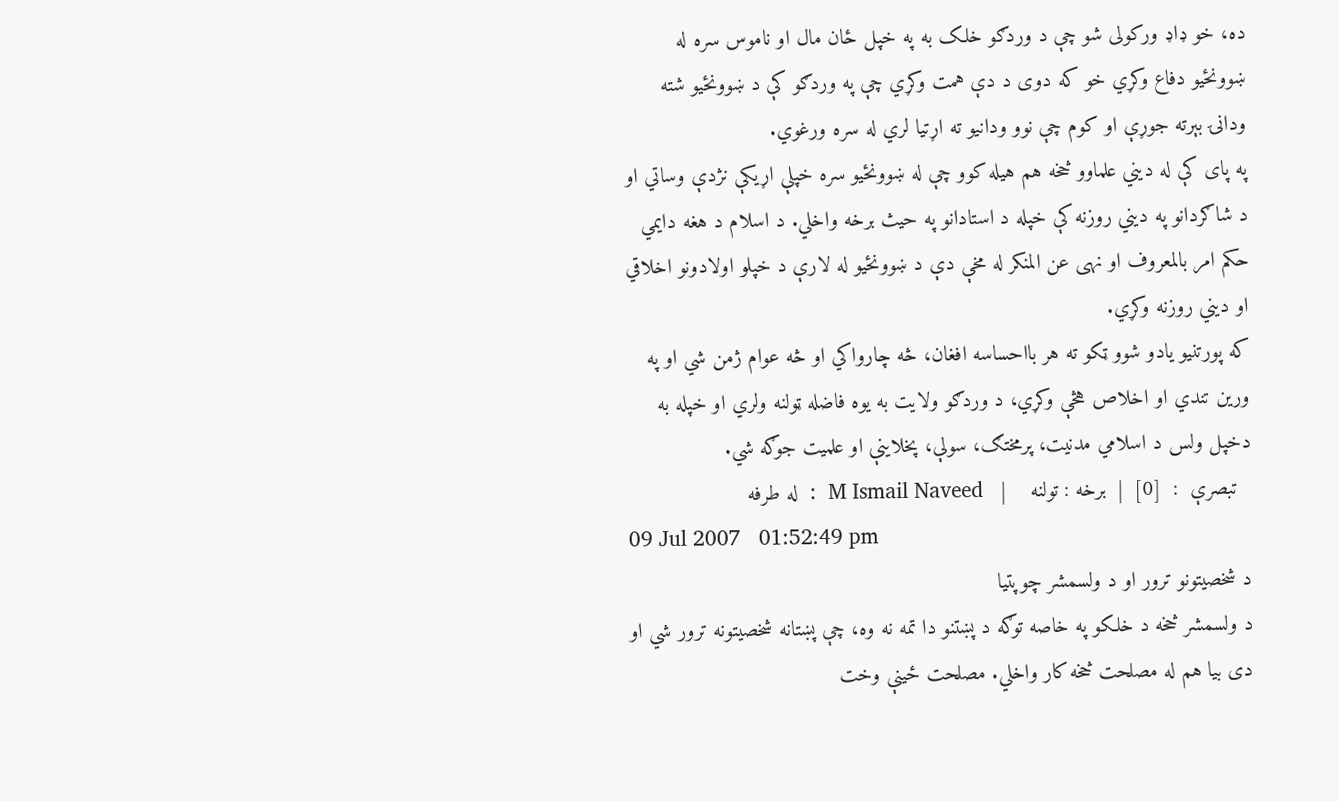ده، خو ډاډ ورکولى شو چې د وردګو خلک به په خپل ځان مال او ناموس سره له ښوونځيو دفاع وکړي خو که دوى د دې همت وکړي چې په وردګو کې د ښوونځيو شته ودانۍ بېرته جوړې او کوم چې نوو ودانيو ته اړتيا لري له سره ورغوي.
په پاى کې له ديني علماوو څخه هم هيله کوو چې له ښوونځيو سره خپلې اړيکې نژدې وساتي او د شاګردانو په ديني روزنه کې خپله د استادانو په حيث برخه واخلي. د اسلام د هغه دايمي حکم امر بالمعروف او نهى عن المنکر له مخې دې د ښوونځيو له لارې د خپلو اولادونو اخلاقي او ديني روزنه وکړي.
که پورتنيو يادو شوو ټکو ته هر بااحساسه افغان، څه چارواکي او څه عوام ژمن شي او په ورين تندي او اخلاص هڅې وکړي، د وردګو ولايت به يوه فاضله ټولنه ولري او خپله به دخپل ولس د اسلامي مدنيت، پرمختګ، سولې، پخلاينې او علميت جوګه شي.
  تبصرې  :  [0]  |  برخه : تولنه    |   M Ismail Naveed  :  له طرفه
09 Jul 2007   01:52:49 pm
د شخصيتونو ترور او د ولسمشر چوپتيا
د ولسمشر څخه د خلكو په خاصه توګه د پښتنو دا تمه نه وه، چې پښتانه شخصيتونه ترور شي او دى بيا هم له مصلحت څخه كار واخلي. مصلحت ځينې وخت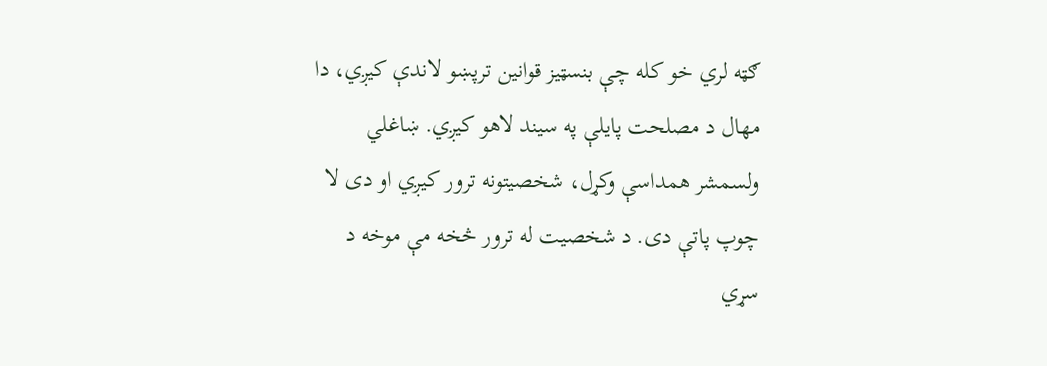ګټه لري خو كله چې بنسټيز قوانين ترپښو لاندې كيږي، دا مهال د مصلحت پايلې په سيند لاهو كيږي. ښاغلي ولسمشر همداسې وكړل، شخصيتونه ترور كيږي او دى لا چوپ پاتې دى. د شخصيت له ترور څخه مې موخه د سړي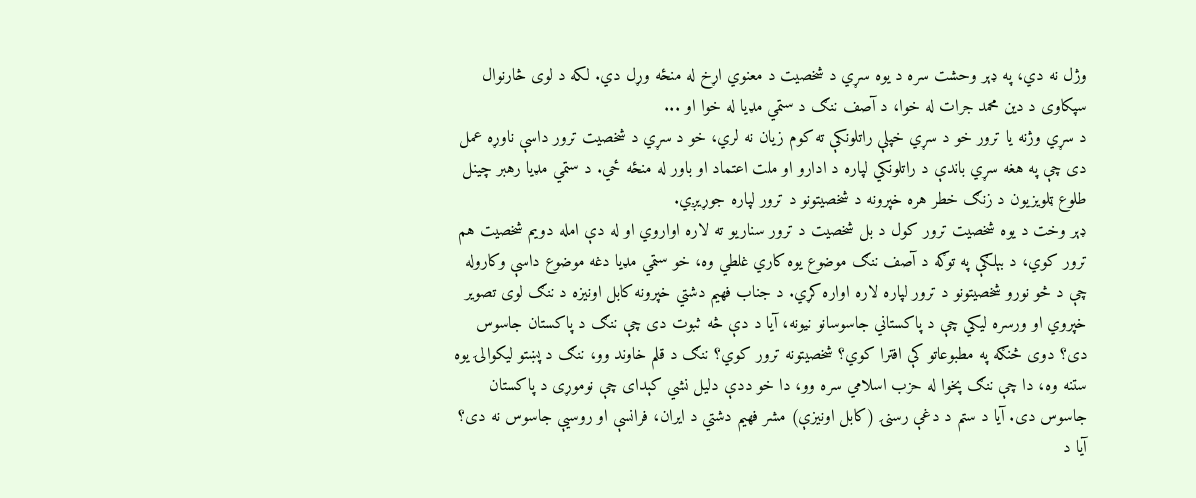وژل نه دي، په ډېر وحشت سره د يوه سړي د شخصيت د معنوي اړخ له منځه وړل دي. لكه د لوى څارنوال سپكاوى د دين محمد جرات له خوا، د آصف ننګ د ستمي مډيا له خوا او ...
د سړي وژنه يا ترور خو د سړي خپلې راتلونكې ته كوم زيان نه لري، خو د سړي د شخصيت ترور داسې ناوړه عمل دى چې په هغه سړي باندې د راتلونكي لپاره د ادارو او ملت اعتماد او باور له منځه ځي. د ستمي مډيا رهبر چينل طلوع ټلويزيون د زنګ خطر هره خپرونه د شخصيتونو د ترور لپاره جوړيږي.
ډېر وخت د يوه شخصيت ترور كول د بل شخصيت د ترور سناريو ته لاره اواروي او له دې امله دويم شخصيت هم ترور كوي، د بېلګې په توګه د آصف ننګ موضوع يوه كاري غلطي وه، خو ستمي مډيا دغه موضوع داسې وكاروله چې د څو نورو شخصيتونو د ترور لپاره لاره اواره كړي. د جناب فهيم دشتي خپرونه كابل اونيزه د ننګ لوى تصوير خپروي او ورسره ليكي چې د پاكستاني جاسوسانو نيونه، آيا د دې څه ثبوت دى چې ننګ د پاكستان جاسوس دى؟ دوى څنګه په مطبوعاتو كې افترا كوي؟ شخصيتونه ترور كوي؟ ننګ د قلم خاوند وو، ننګ د پښتو ليكوالۍ يوه ستنه وه، دا چې ننګ پخوا له حزب اسلامي سره وو، دا خو ددې دليل نشي كېداى چې نوموړى د پاكستان جاسوس دى. آيا د ستم د دغې رسنۍ (كابل اونيزې) مشر فهيم دشتي د ايران، فرانسې او روسيې جاسوس نه دى؟ آيا د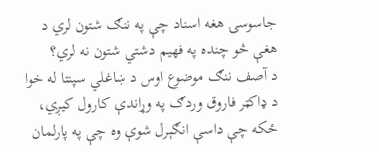جاسوسۍ هغه اسناد چې په ننګ شتون لري د هغې څو چنده په فهيم دشتي شتون نه لري؟
د آصف ننګ موضوع اوس د ښاغلي سپنتا له خوا د ډاكټر فاروق وردګ په وړاندې كارول كيږي، ځكه چې داسې انګېرل شوې وه چې په پارلمان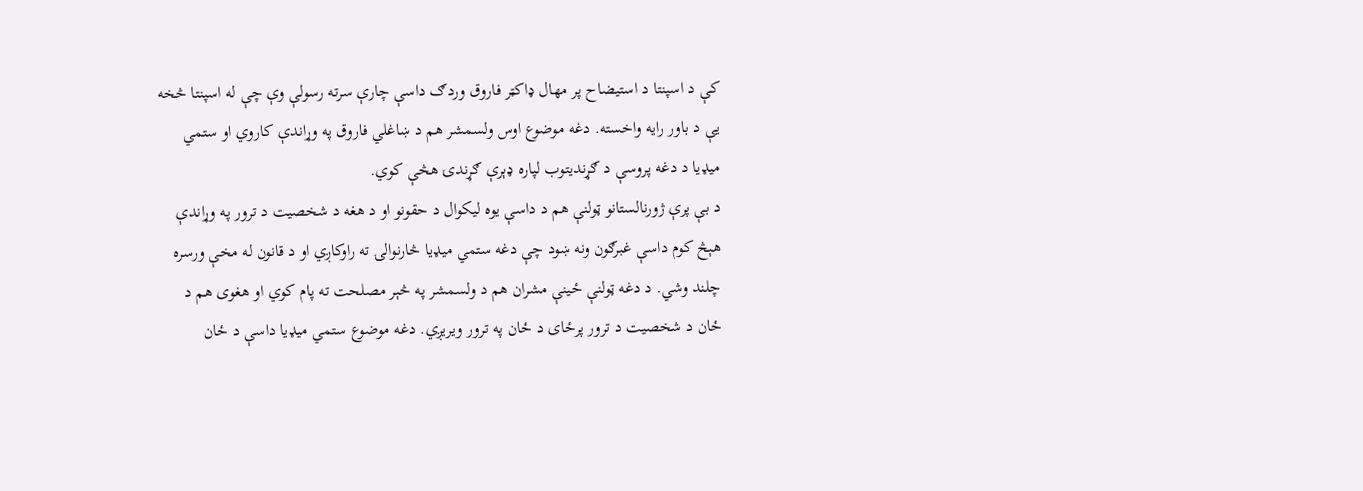كې د اسپنتا د استيضاح پر مهال ډاكټر فاروق وردګ داسې چارې سرته رسولې وې چې له اسپنتا څخه يې د باور رايه واخسته. دغه موضوع اوس ولسمشر هم د ښاغلي فاروق په وړاندې كاروي او ستمي ميډيا د دغه پروسې د ګړنديتوب لپاره ډېرې ګړندۍ هڅې كوي.
د بې پرې ژورنالستانو ټولنې هم د داسې يوه ليكوال د حقونو او د هغه د شخصيت د ترور په وړاندې هېڅ كوم داسې غبرګون ونه ښود چې دغه ستمي ميډيا څارنوالۍ ته راوكاږي او د قانون له مخې ورسره چلند وشي. د دغه ټولنې ځينې مشران هم د ولسمشر په څېر مصلحت ته پام كوي او هغوى هم د ځان د شخصيت د ترور پرځاى د ځان په ترور ويريږي. دغه موضوع ستمي ميډيا داسې د ځان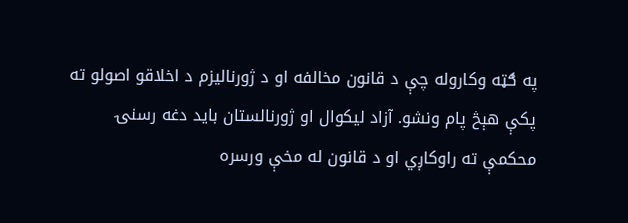په ګټه وكاروله چې د قانون مخالفه او د ژورناليزم د اخلاقو اصولو ته پكې هېڅ پام ونشو. آزاد ليكوال او ژورنالستان بايد دغه رسنۍ محكمې ته راوكاږي او د قانون له مخې ورسره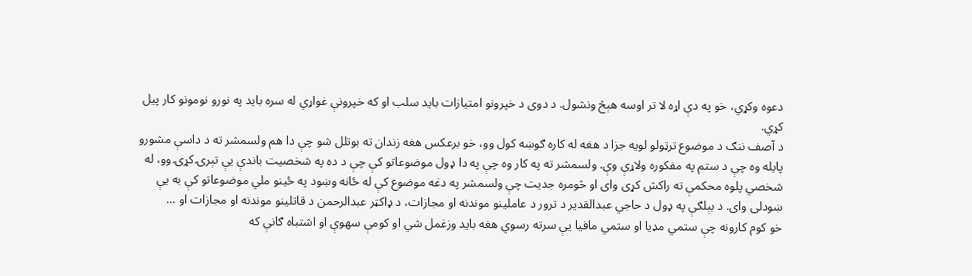دعوه وكړي، خو په دې اړه لا تر اوسه هېڅ ونشول. د دوى د خپرونو امتيازات بايد سلب او كه خپرونې غواړي له سره بايد په نورو نومونو كار پيل كړي.
د آصف ننګ د موضوع ترټولو لويه جزا د هغه له كاره ګوښه كول وو، خو برعكس هغه زندان ته بوتلل شو چې دا هم ولسمشر ته د داسې مشورو پايله وه چې د ستم په مفكوره ولاړې وې. ولسمشر ته په كار وه چې په دا ډول موضوعاتو كې چې د ده په شخصيت باندې يې تېرۍ كړۍ وو، له شخصي پلوه محكمې ته راكش كړى واى او څومره جديت چې ولسمشر په دغه موضوع كې له ځانه وښود په ځينو ملي موضوعاتو كې به يې ښودلى واى. د بېلګې په ډول د حاجي عبدالقدير د ترور د عاملينو موندنه او مجازات، د ډاكټر عبدالرحمن د قاتلينو موندنه او مجازات او ...
خو كوم كارونه چې ستمي مډيا او ستمي مافيا يې سرته رسوي هغه بايد وزغمل شي او كومې سهوې او اشتباه ګانې كه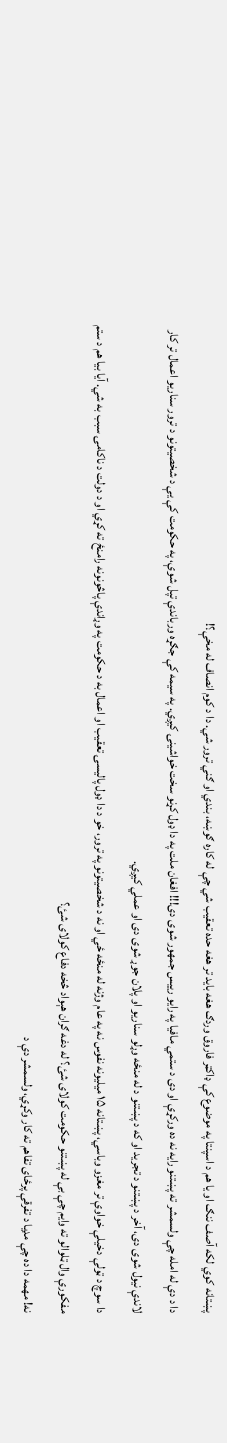پښتانه كوي لكه آصف ننګ او يا هم د اسپنتا په موضوع كې ډاكټر فاروق وردګ هغه بايد تر هغه حده تعقيب شي چې له كاره ګوښه، بندي او ګني ترور شي. دا د كوم انصاف له مخې؟!
دا د دې له امله چې ولسمشر ته پښتنو رايه نه ده وركړې او دى د ستمي مافيا په رايو رييس جمهور شوى دى!!! افغان ملت په دا ډول كړنو سخت خواشينۍ كيږي. په سيمه كې جګړه ورباندې تپل شوې، په حكومت كې يې د شخصيتونو د ترور سناريو اعمال تر كار لاندې نيول شوى دى، آخر د پښتنو د تجريد او كه د پښتنو د له منځه وړلو سناريو او پلان جوړ شوى دى او عملي كيږي.
دا سوچ د ټولې دخيلې خواوې تر مغزو وباسي، پښتانه ۱۵ ميليونه نفوس نه په عام وژنه له منځه ځي او نه د شخصيتونو په ترور، خو د دا ډول پاليسۍ تعقيب او اعمال به د حكومت په وړاندې پاڅونونه رامنځ ته كړي او د دولت د ناكامۍ سبب به شي. آيا بيا هم د ستم مفكورې وال ټلوالو ته وايم چې بې له پښتنو حكومت كولاى شئ؟ له دغه ګران هېواد څخه دفاع كولاى شئ؟
نه! مهمه دا ده چې مډيا د تفرقې پرځاى تفاهم ته كار وكړي، ولسمشر دې د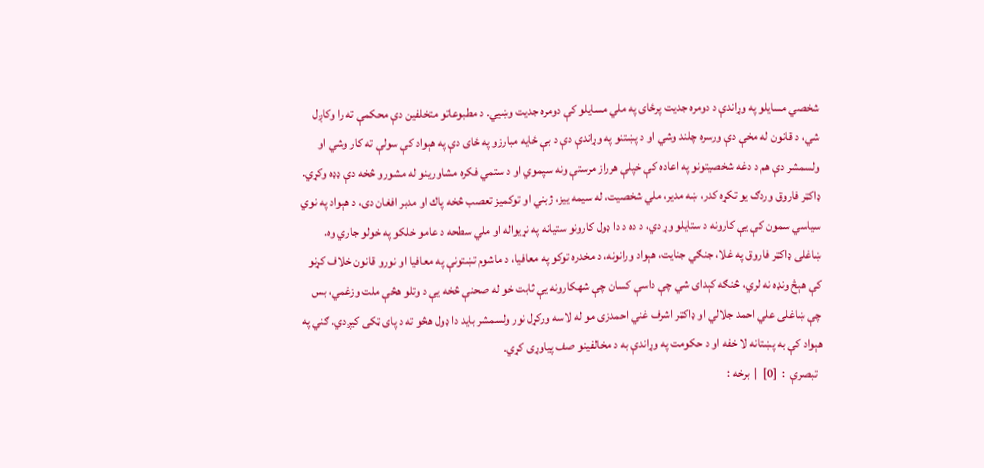شخصي مسايلو په وړاندې د دومره جديت پرځاى په ملي مسايلو كې دومره جديت وښيي. د مطبوعاتو متخلفين دې محكمې ته را وكاږل شي، د قانون له مخې دې ورسره چلند وشي او د پښتنو په وړاندې دې د بې ځايه مبارزو په ځاى دې په هېواد كې سولې ته كار وشي او ولسمشر دې هم د دغه شخصيتونو په اعاده كې خپلې هرراز مرستې ونه سپموي او د ستمي فكره مشاورينو له مشورو څخه دې ډډه وكړي.
ډاكټر فاروق وردګ يو تكړه كدر، ښه مدير، ملي شخصيت، له سيمه ييز، ژبني او توكميز تعصب څخه پاك او مدبر افغان دى، د هېواد په نوي سياسي سمون كې يې كارونه د ستايلو وړ دي، د ده د دا ډول كارونو ستيانه په نړيواله او ملي سطحه د عامو خلكو په خولو جاري وه. ښاغلى ډاكټر فاروق په غلا، جنګي جنايت، هېواد ورانونه، د مخدره توكو په معافيا، د ماشوم تښتونې په معافيا او نورو قانون خلاف كړنو كې هېڅ ونډه نه لري، څنګه كېداى شي چې داسې كسان چې شهكارونه يې ثابت خو له صحنې څخه يې د وتلو هڅې ملت وزغمي، بس چې ښاغلى علي احمد جلالي او ډاكټر اشرف غني احمدزى مو له لاسه وركړل نور ولسمشر بايد دا ډول هڅو ته د پاى ټكى كيږدي. ګني په هېواد كې به پښتانه لا خفه او د حكومت په وړاندې به د مخالفينو صف پياوړى كړي.
  تبصرې  :  [0]  |  برخه :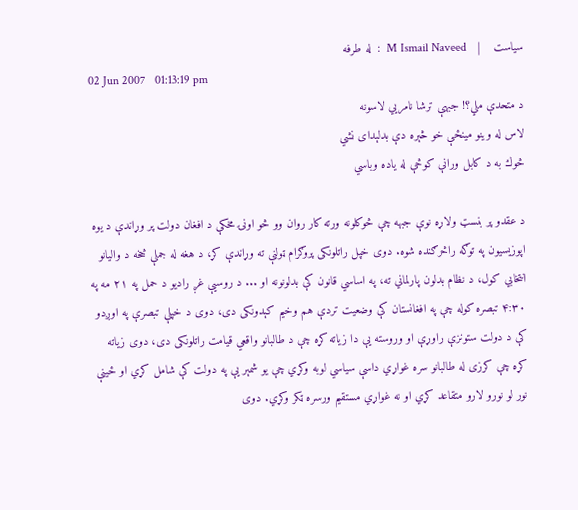سياست    |   M Ismail Naveed  :  له طرفه
02 Jun 2007   01:13:19 pm
د متحدې ملي؟! جبهې ترشا نامريي لاسونه
لاس له وينو مينځې خو څېره دې بدلېداى نشي
څوك به د كابل ورانې كوڅې له ياده وباسي

د عقدو پر بنسټ ولاړه نوې جبهه چې څوكلونه ورته كار روان وو څو اونۍ مخكې د افغان دولت پر وړاندې د يوه اپوزيسيون په توګه راڅرګنده شوه. دوى خپل راتلونكى پروګرام ټولنې ته وړاندې كړ، د هغه له جملې څخه د واليانو انتخابي كول، د نظام بدلون پارلماني ته، په اساسي قانون كې بدلونونه او ... د روسيې غږ راديو د حمل په ۲۱ مه په ۴:۳۰ تبصره كوله چې په افغانستان كې وضعيت تردې هم وخيم كېدونكى دى، دوى د خپلې تبصرې په اوږدو كې د دولت ستونزې راوړې او وروسته يې دا زياته كړه چې د طالبانو واقعي قيامت راتلونكى دى، دوى زياته كړه چې كرزى له طالبانو سره غواړي داسې سياسي لوبه وكړي چې يو شمېر يې په دولت كې شامل كړي او ځينې نور لو نورو لارو متقاعد كړي او نه غواړي مستقيم ورسره ټكر وكړي. دوى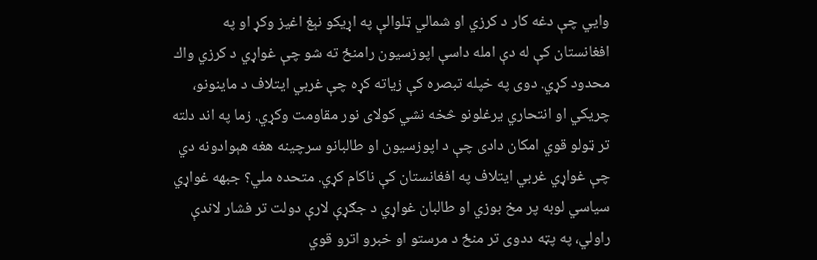وايي چې دغه كار د كرزي او شمالي ټلوالې په اړيكو نېغ اغيز وكړ او په افغانستان كې له دې امله داسې اپوزسيون رامنځ ته شو چې غواړي د كرزي واك محدود كړي. دوى په خپله تبصره كې زياته كړه چې غربي ايتلاف د ماينونو، چريكي او انتحاري يرغلونو څخه نشي كولاى نور مقاومت وكړي. زما په اند دلته تر ټولو قوي امكان دادى چې د اپوزسيون او طالبانو سرچينه هغه هېوادونه دي چې غواړي غربي ايتلاف په افغانستان كې ناكام كړي. متحده ملي؟ جبهه غواړي سياسي لوبه پر مخ بوزي او طالبان غواړي د جګړې لارې دولت تر فشار لاندې راولي، په پټه ددوى تر منځ د مرستو او خبرو اترو قوي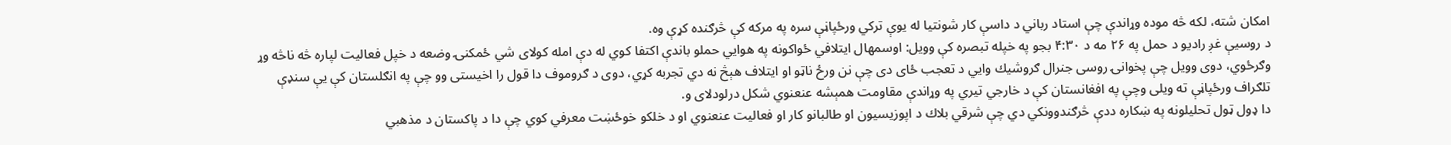امكان شته، لكه څه موده وړاندې چې استاد رباني د داسې كار شونتيا له يوې تركي ورځپاڼې سره په مركه كې څرګنده كړې وه.
د روسيې غږ راديو د حمل په ۲۶ مه د ۴:۳۰ بجو په خپله تبصره كې وويل: اوسمهال ايتلافي ځواكونه په هوايي حملو باندې اكتفا كوي له دې امله كولاى شي ځمكنۍ وضعه د خپل فعاليت لپاره څه ناڅه وړ وګرځوي، دوى وويل چې پخوانۍ روسى جنرال ګروشيك وايي د تعجب ځاى دى چې نن ورځ ناټو او ايتلاف هېڅ نه دي تجربه كړي، دوى د ګروموف دا قول را اخيستى وو چې په انګلستان كې يې سنډې تلګراف ورځپاڼې ته ويلى وچې په افغانستان كې د خارجي تيري په وړاندې مقاومت همېشه عنعنوي شكل درلودلاى و.
دا ډول ټول تحليلونه په ښكاره ددې څرګندوونكي دي چې شرقي بلاك د اپوزيسيون او طالبانو كار او فعاليت عنعنوي او د خلكو خوځښت معرفي كوي چې دا د پاكستان د مذهبي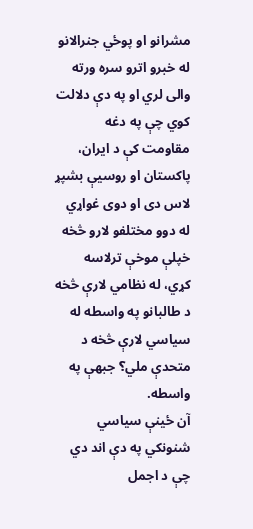مشرانو او پوځي جنرالانو له خبرو اترو سره ورته والى لري او په دې دلالت كوي چې په دغه مقاومت كې د ايران، پاكستان او روسيې بشپړ لاس دى او دوى غواړي له دوو مختلفو لارو څخه خپلې موخې ترلاسه كړي، له نظامي لارې څخه د طالبانو په واسطه له سياسي لارې څخه د متحدې ملي؟ جبهې په واسطه.
آن ځينې سياسي شنونكي په دې اند دي چې د اجمل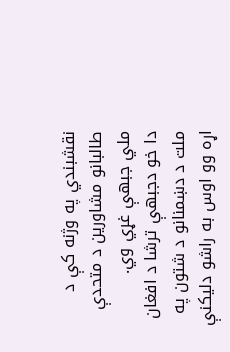نقشبندي په وژنه كې د طالبانو مشاورين د متحدې ملي جبهې غړي وي.
دا خو دجبهې ترشا د افغان ملت د دښمنانو د شتون په اړه وو اوس به راشو دليكنې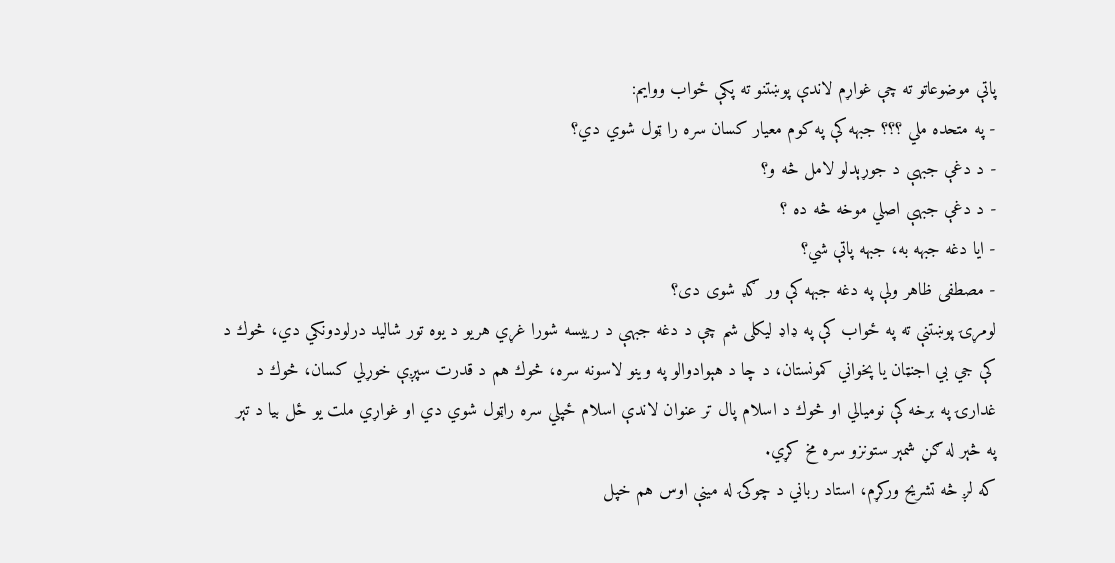پاتې موضوعاتو ته چې غواړم لاندې پوښتنو ته پكې ځواب ووايم:
- په متحده ملي ؟؟؟ جبهه كې په كوم معيار كسان سره را ټول شوي دي؟
- د دغې جبهې د جوړېدلو لامل څه و؟
- د دغې جبهې اصلي موخه څه ده ؟
- ايا دغه جبهه به، جبهه پاتې شي؟
- مصطفى ظاهر ولې په دغه جبهه كې ور ګډ شوى دى؟
لومړۍ پوښتنې ته په ځواب كې په ډاډ ليكلى شم چې د دغه جبهې د رييسه شورا غړي هريو د يوه تور شاليد درلودونكي دي، څوك د كې جي بي اجنټان يا پخواني كمونستان، د چا د هېوادوالو په وينو لاسونه سره، څوك هم د قدرت سپږې خوړلي كسان، څوك د غدارۍ په برخه كې نوميالي او څوك د اسلام پال تر عنوان لاندې اسلام ځپلي سره راټول شوي دي او غواړي ملت يو ځل بيا د تېر په څېر له ګڼ شمېر ستونزو سره مخ كړي.
كه لږ څه تشريح وركړم، استاد رباني د چوكۍ له مينې اوس هم خپل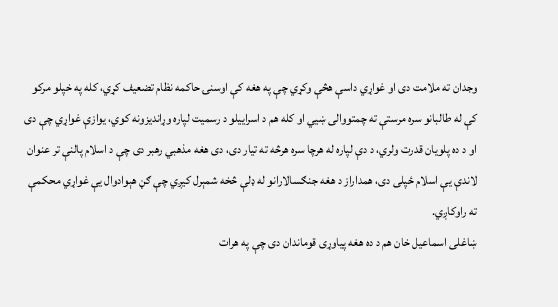وجدان ته ملامت دى او غواړي داسې هڅې وكړي چې په هغه كې اوسنۍ حاكمه نظام تضعيف كړي، كله په خپلو مركو كې له طالبانو سره مرستې ته چمتووالى ښيي او كله هم د اسراييلو د رسميت لپاره وړانديزونه كوي، يوازې غواړي چې دى او د ده پلويان قدرت ولري، د دې لپاره له هرچا سره هرڅه ته تيار دى، دى هغه مذهبي رهبر دى چې د اسلام پالنې تر عنوان لاندې يې اسلام ځپلى دى، همداراز د هغه جنګسالارانو له ډلې څخه شمېرل كيږي چې ګڼ هېوادوال يې غواړي محكمې ته راوكاږي.
ښاغلى اسماعيل خان هم د ده هغه پياوړى قوماندان دى چې په هرات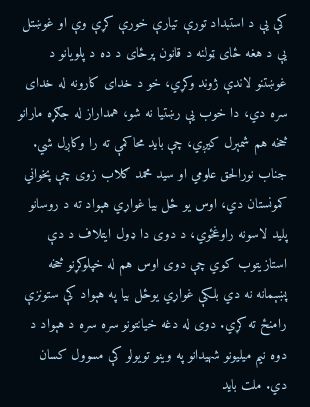كې يې د استبداد تورې تيارې خورې كړې وې او غوښتل يې د هغه ځاى ټولنه د قانون پرځاى د ده د پلويانو د غوښتنو لاندې ژوند وكړي، خو د خداى كارونه له خداى سره دي، دا خوب يې رښتيا نه شو، همداراز له جګړه مارانو څخه هم شمېرل كيږي، چې بايد محاكمې ته را وكاږل شي.
جناب نورالحق علومي او سيد محمد ګلاب زوى چې پخواني كمونستان دي، اوس يو ځل بيا غواړي هېواد ته د روسانو پليد لاسونه راوغځوي، د دوى دا ډول ايتلاف د دې استازيتوب كوي چې دوى اوس هم له خپلوكړنو څخه پښېمانه نه دي بلكې غواړي يوځل بيا په هېواد كې ستونزې رامنځ ته كړي. دوى له دغه خيانتونو سره سره د هېواد د دوه نيم ميليونو شهيدانو په وينو تويولو كې مسوول كسان دي. ملت بايد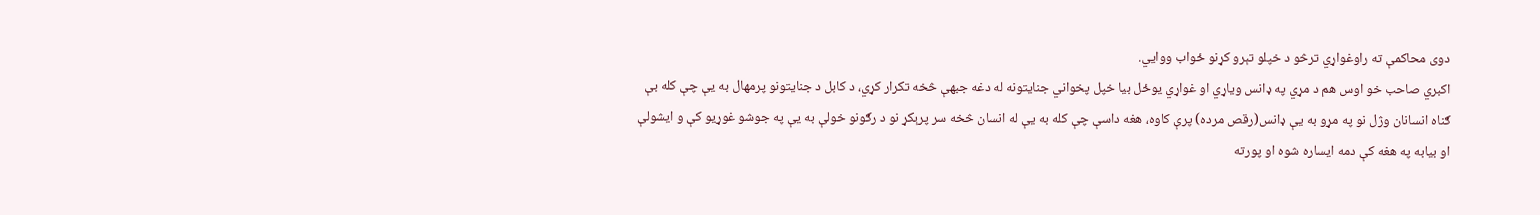دوى محاكمې ته راوغواړي ترڅو د خپلو تېرو كړنو ځواب ووايي.
اكبري صاحب خو اوس هم د مړي په ډانس وياړي او غواړي يوځل بيا خپل پخواني جنايتونه له دغه جبهې څخه تكرار كړي، د كابل د جنايتونو پرمهال به يې چې كله بې ګناه انسانان وژل نو په مړو به يې ډانس(رقص مرده) پرې كاوه، هغه داسې چې كله به يې له انسان څخه سر پرېكړ نو د رګونو خولې به يې په جوشو غوړيو كې و ايشولې او بيابه په هغه كې دمه ايساره شوه او پورته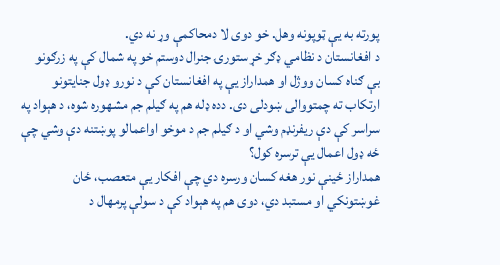پورته به يې ټوپونه وهل. خو دوى لا دمحاكمې وړ نه دي.
د افغانستان د نظامي ډګر خړ ستورۍ جنرال دوستم خو په شمال كې په زرګونو بې ګناه كسان ووژل او همداراز يې په افغانستان كې د نورو ډول جنايتونو ارتكاب ته چمتووالى ښودلى دى. دده ډله هم په ګيلم جم مشهوره شوه، د هېواد په سراسر كې دې ريفرنډم وشي او د ګيلم جم د موخو اواعمالو پوښتنه دې وشي چې ځه ډول اعمال يې ترسره كول؟
همداراز ځينې نور هغه كسان ورسره دي چې افكار يې متعصب، ځان غوښتونكي او مستبد دي، دوى هم په هېواد كې د سولې پرمهال د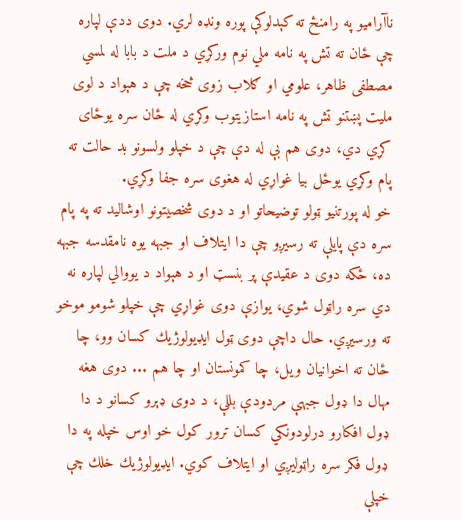ناآراميو په رامنځ ته كېدلوكې پوره ونډه لري. دوى ددې لپاره چې ځان ته تش په نامه ملي نوم وركړي د ملت د بابا له لمسي مصطفى ظاهر، علومي او ګلاب زوى څخه چې د هېواد د لوى مليت پښتنو تش په نامه استازيتوب وكړي له ځان سره يوځاى كړي دي، دوى هم بې له دې چې د خپلو ولسونو بد حالت ته پام وكړي يوځل بيا غواړي له هغوى سره جفا وكړي.
خو له پورتنيو ټولو توضيحاتو او د دوى شخصيتونو اوشاليد ته په پام سره دې پايلې ته رسيږو چې دا ايتلاف او جبهه يوه نامقدسه جبهه ده، ځكه دوى د عقيدې پر بنسټ او د هېواد د يووالي لپاره نه دي سره راټول شوي، يوازې دوى غواړي چې خپلو شومو موخو ته ورسيږي. حال داچې دوى ټول ايډيولوژيك كسان وو، چا ځان ته اخوانيان ويل، چا كمونستان او چا هم ... دوى هغه مهال دا ډول جبهې مردودې بللې، د دوى ډېرو كسانو د دا ډول افكارو درلودونكي كسان ترور كول خو اوس خپله په دا ډول فكر سره راټوليږي او ايتلاف كوي. ايډيولوژيك خلك چې خپلې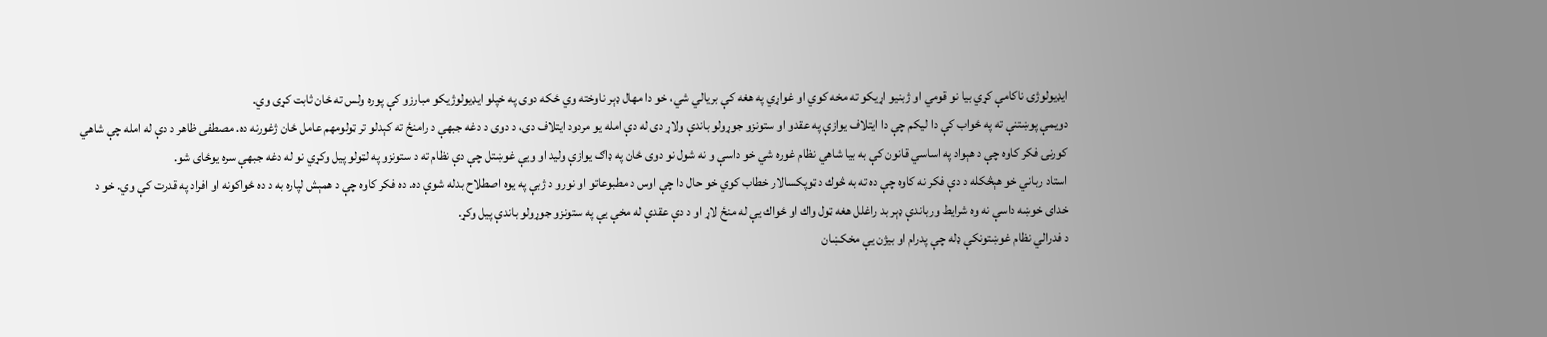ايډيولوژۍ ناكامې كړي بيا نو قومي او ژبنيو اړيكو ته مخه كوي او غواړي په هغه كې بريالي شي، خو دا مهال ډېر ناوخته وي ځكه دوى په خپلو ايډيولوژيكو مبارزو كې پوره ولس ته ځان ثابت كړى وي.
دويمې پوښتنې ته په ځواب كې دا ليكم چې دا ايتلاف يوازې په عقدو او ستونزو جوړولو باندې ولاړ دى له دې امله يو مردود ايتلاف دى، د دوى د دغه جبهې د رامنځ ته كېدلو تر ټولومهم عامل ځان ژغورنه ده. مصطفى ظاهر د دې له امله چې شاهي كورنۍ فكر كاوه چې د هېواد په اساسي قانون كې به بيا شاهي نظام غوره شي خو داسې و نه شول نو دوى ځان په ډاګ يوازې وليد او ويې غوښتل چې دې نظام ته د ستونزو په لټولو پيل وكړي نو له دغه جبهې سره يوځاى شو.
استاد رباني خو هېڅكله د دې فكر نه كاوه چې ده ته به څوك د ټوپكسالار خطاب كوي خو حال دا چې اوس د مطبوعاتو او نورو د ژبې په يوه اصطلاح بدله شوې ده. ده فكر كاوه چې د همېش لپاره به د ده ځواكونه او افراد په قدرت كې وي. خو د خداى خوښه داسې نه وه شرايط ورباندې ډېر بد راغلل هغه ټول واك او ځواك يې له منځ لاړ او د دې عقدې له مخې يې په ستونزو جوړولو باندې پيل وكړ.
د فدرالي نظام غوښتونكې ډله چې پدرام او بيژن يې مخكښان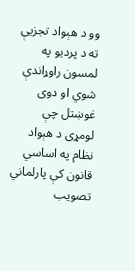وو د هېواد تجزيې ته د پرديو په لمسون راوړاندې شوي او دوى غوښتل چې لومړى د هېواد نظام په اساسي قانون كې پارلماني تصويب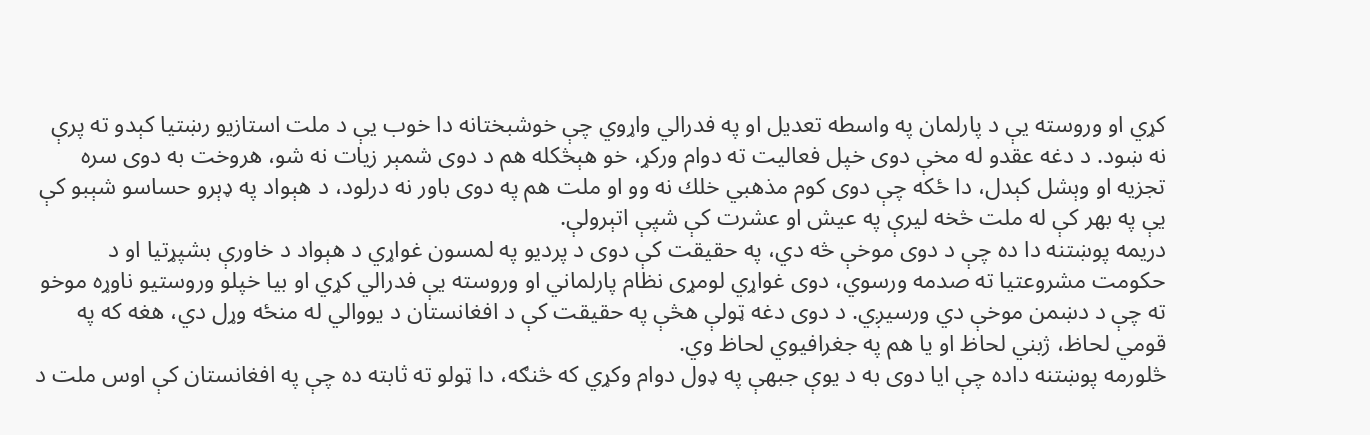كړي او وروسته يې د پارلمان په واسطه تعديل او په فدرالي واړوي چې خوشبختانه دا خوب يې د ملت استازيو رښتيا كېدو ته پرې نه ښود. د دغه عقدو له مخې دوى خپل فعاليت ته دوام وركړ، خو هېڅكله هم د دوى شمېر زيات نه شو، هروخت به دوى سره تجزيه او وېشل كېدل، دا ځكه چې دوى كوم مذهبي خلك نه وو او ملت هم په دوى باور نه درلود، د هېواد په ډېرو حساسو شېبو كې يې په بهر كې له ملت څخه ليرې په عيش او عشرت كې شپې اتېرولې.
دريمه پوښتنه دا ده چې د دوى موخې څه دي، په حقيقت كې دوى د پرديو په لمسون غواړي د هېواد د خاورې بشپړتيا او د حكومت مشروعتيا ته صدمه ورسوي، دوى غواړي لومړى نظام پارلماني او وروسته يې فدرالي كړي او بيا خپلو وروستيو ناوړه موخو ته چې د دښمن موخې دي ورسيږي. د دوى دغه ټولې هڅې په حقيقت كې د افغانستان د يووالي له منځه وړل دي، هغه كه په قومي لحاظ، ژبني لحاظ او يا هم په جغرافيوي لحاظ وي.
څلورمه پوښتنه داده چې ايا دوى به د يوې جبهې په ډول دوام وكړي كه څنګه، دا ټولو ته ثابته ده چې په افغانستان كې اوس ملت د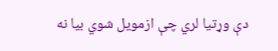دې وړتيا لري چې ازمويل شوي بيا نه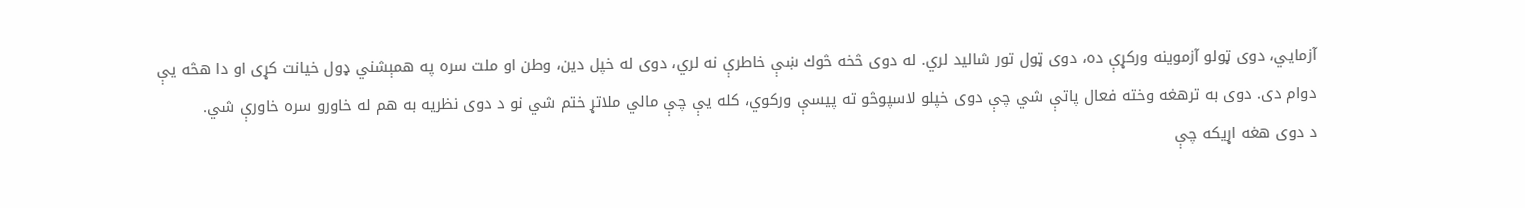آزمايي، دوى ټولو آزموينه وركړې ده، دوى ټول تور شاليد لري. له دوى څخه څوك ښې خاطرې نه لري، دوى له خپل دين، وطن او ملت سره په همېشني ډول خيانت كړى او دا هڅه يې دوام دى. دوى به ترهغه وخته فعال پاتې شي چې دوى خپلو لاسپوڅو ته پيسې وركوي، كله يې چې مالي ملاتړ ختم شي نو د دوى نظريه به هم له خاورو سره خاورې شي.
د دوى هغه اړيكه چې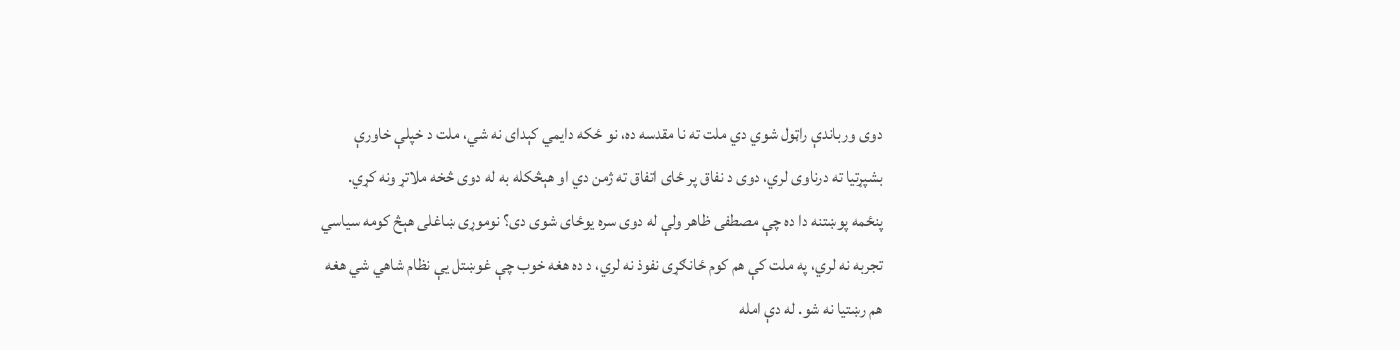دوى ورباندې راټول شوي دي ملت ته نا مقدسه ده، نو ځكه دايمي كېداى نه شي، ملت د خپلې خاورې بشپړتيا ته درناوى لري، دوى د نفاق پر ځاى اتفاق ته ژمن دي او هېڅكله به له دوى څخه ملاتړ ونه كړي.
پنځمه پوښتنه دا ده چې مصطفى ظاهر ولې له دوى سره يوځاى شوى دى؟ نوموړى ښاغلى هېڅ كومه سياسي تجربه نه لري، په ملت كې هم كوم ځانګړى نفوذ نه لري، د ده هغه خوب چې غوښتل يې نظام شاهي شي هغه هم رښتيا نه شو. له دې امله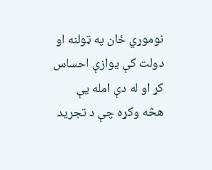نوموړي ځان په ټولنه او دولت كې يوازې احساس كړ او له دې امله يې هڅه وكړه چې د تجريد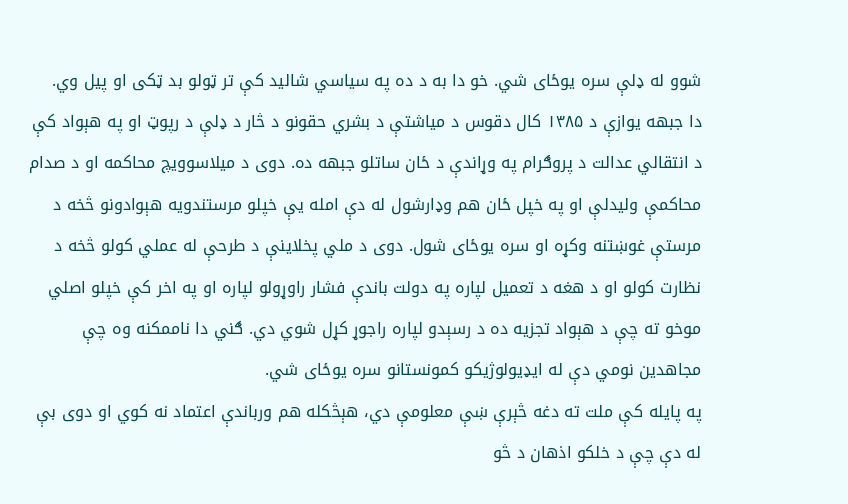شوو له ډلې سره يوځاى شي. خو دا به د ده په سياسي شاليد كې تر ټولو بد ټكى او پيل وي.
دا جبهه يوازې د ۱۳۸۵ كال دقوس د مياشتې د بشري حقونو د څار د ډلې د رپوټ او په هېواد كې د انتقالي عدالت د پروګرام په وړاندې د ځان ساتلو جبهه ده. دوى د ميلاسوويچ محاكمه او د صدام محاكمې وليدلې او په خپل ځان هم وډارشول له دې امله يې خپلو مرستندويه هېوادونو څخه د مرستې غوښتنه وكړه او سره يوځاى شول. دوى د ملي پخلاينې د طرحې له عملي كولو څخه د نظارت كولو او د هغه د تعميل لپاره په دولت باندې فشار راوړولو لپاره او په اخر كې خپلو اصلي موخو ته چې د هېواد تجزيه ده د رسېدو لپاره راجوړ كړل شوي دي. ګني دا ناممكنه وه چې مجاهدين نومي دې له ايډيولوژيكو كمونستانو سره يوځاى شي.
په پايله كې ملت ته دغه څېرې ښې معلومې دي، هېڅكله هم ورباندې اعتماد نه كوي او دوى بې له دې چې د خلكو اذهان د څو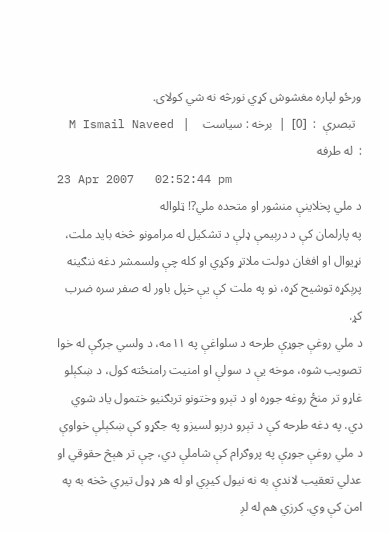ورځو لپاره مغشوش كړي نورڅه نه شي كولاى.
  تبصرې  :  [0]  |  برخه : سياست    |   M Ismail Naveed  :  له طرفه
23 Apr 2007   02:52:44 pm
د ملي پخلاينې منشور او متحده ملي?! ټلواله
په پارلمان كې د درېيمې ډلې د تشكيل له مرامونو څخه بايد ملت، نړيوال او افغان دولت ملاتړ وكړي او كله چې ولسمشر دغه ننګينه پرېكړه توشيح كړه، نو په ملت كې يې خپل باور له صفر سره ضرب كړ.
د ملي روغې جوړې طرحه د سلواغې په ١١مه، د ولسي جرګې له خوا تصويب شوه، موخه يې د سولې او امنيت رامنځته کول، د ښکېلو غاړو تر منځ روغه جوړه او د تېرو وختونو تربګنيو ختمول ياد شوي دي. په دغه طرحه كې د تېرو درېو لسيزو په جګړو کې ښکېلې خواوې د ملي روغې جوړې په پروګرام کې شاملې دي، چې تر هېڅ حقوقي او عدلي تعقيب لاندې به نه نيول کيږي او له هر ډول تيري څخه به په امن کې وي. كرزي هم له لږ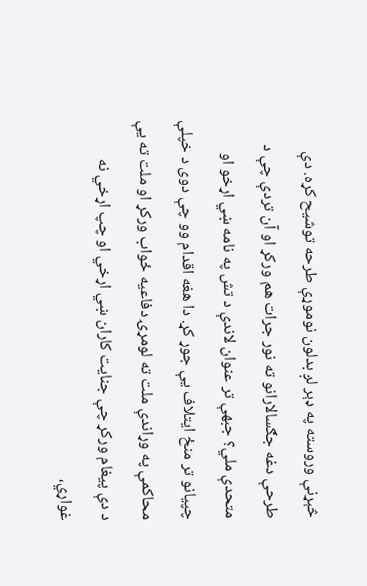څېړنې وروسته په ډېر لږ بدلون نوموړې طرحه توشيح كړه. دې طرحې دغه جګسالارانو ته نور جرات هم وركړ او آن تردې چې د متحدې ملي؟ جبهې تر عنوان لاندې د تش په نامه ښي اړخو او چپيانو تر منځ ايتلاف يې جوړ كړ. دا هغه اقدام وو چې دوى د خپلې محاكمې په وړاندې ملت ته لومړۍ دفاعيه ځواب وركړ او ملت ته يې د دې پيغام وركړ چې جنايت كاران ښي اړخي او چپ اړخي نه غواړي،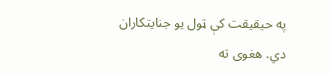په حيقيقت كې ټول يو جنايتكاران دي. هغوى ته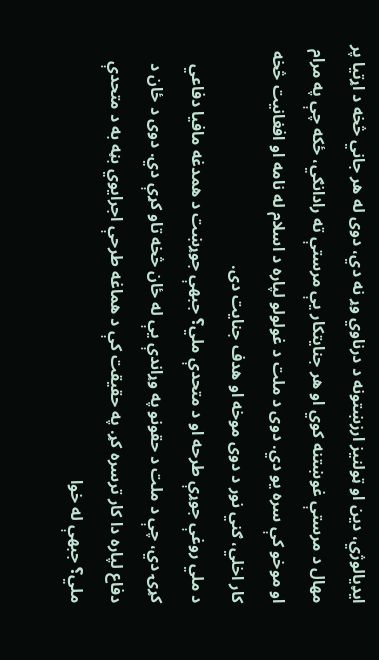ايډيالوژي، دين او ټولنيز ارزښتونه د درناوي وړ نه دي، دوى له هر جاني څخه د اړتيا پر مهال د مرستې غوښتنه كوي او هر جنايتكار يې مرستې ته رادانګي، ځكه چې په مرام او موخو كې سره يو دي. دوى د ملت د غولولو لپاره د اسلام له نامه او افغانيت څخه كار اخلي، ګني نور د دوى موخه او هدف جنايت دى.
د ملي روغې جوړې طرحه او د متحدې ملي؟ جبهې جوړښت د همدغه مافيا دفاعي كړۍ دي، چې د ملت د حقونو په وړاندې يې له ځان څخه تاو كړې دي. دوى د ځان د دفاع لپاره دا كار ترسره كړ. په حقيقت كې د هماغه طرحې اجرايوي بڼه به د متحدې ملي؟ جبهې له خوا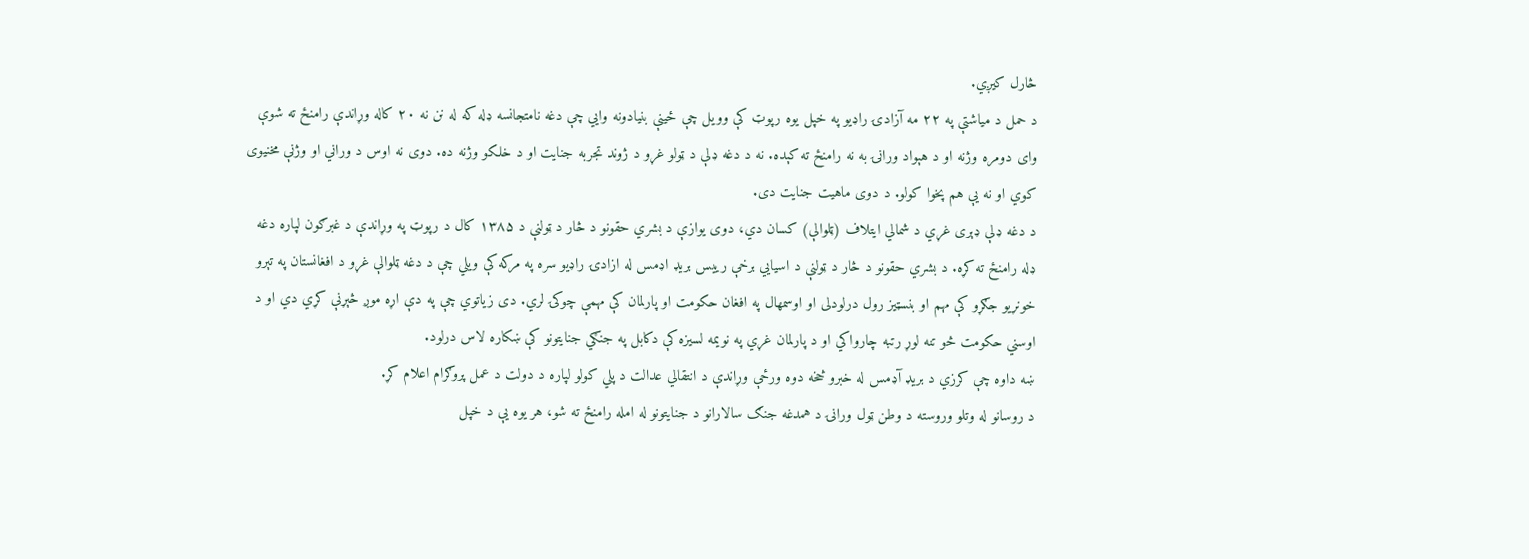څارل كيږي.
د حمل د مياشتې په ۲۲ مه آزادۍ راډيو په خپل يوه رپوټ كې وويل چې ځينې بنيادونه وايي چې دغه نامتجانسه ډله كه له نن نه ۲۰ كاله وړاندې رامنځ ته شوې واى دومره وژنه او د هېواد ورانۍ به نه رامنځ ته كېده. نه د دغه ډلې د ټولو غړو د ژوند تجربه جنايت او د خلكو وژنه ده. دوى نه اوس د وراني او وژنې مخنيوى كوي او نه يې هم پخوا كولو. د دوى ماهيت جنايت دى.
د دغه ډلې ډېرى غړي د شمالي ايتلاف (ټلوالې) كسان دي، دوى يوازې د بشري حقونو د څار د ټولنې د ۱۳۸۵ كال د رپوټ په وړاندې د غبرګون لپاره دغه ډله رامنځ ته كړه. د بشري حقونو د څار د ټولنې د اسيايي برخې رييس بريډ اډمس له ازادۍ راډيو سره په مركه كې ويلي چې د دغه ټلوالې غړو د افغانستان په تېرو خونړيو جګړو كې مهم او بنسټيز رول درلودلى او اوسمهال په افغان حكومت او پارلمان كې مهمې چوكۍ لري. دى زياتوي چې په دې اړه موږ څېړنې كړي دي او د اوسني حكومت څو تنه لوړ رتبه چارواكي او د پارلمان غړي په نويمه لسيزه كې دكابل په جنګي جنايتونو كې ښكاره لاس درلود.
ښه داوه چې كرزي د بريډ آډمس له خبرو څخه دوه ورځې وړاندې د انتقالي عدالت د پلي كولو لپاره د دولت د عمل پروګرام اعلام كړ.
د روسانو له وتلو وروسته د وطن ټول ورانۍ د همدغه جنګ سالارانو د جنايتونو له امله رامنځ ته شو، هر يوه يې د خپل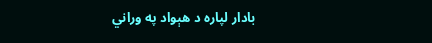بادار لپاره د هېواد په وراني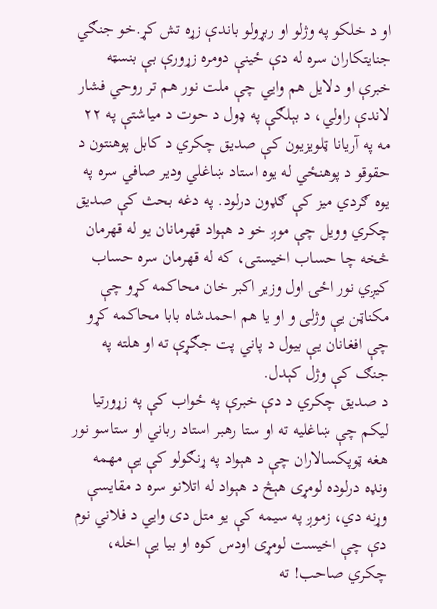او د خلكو په وژلو او ربړولو باندې زړه تش كړ.خو جنګي جنايتكاران سره له دې ځينې دومره زړورې بې بنسټه خبرې او دلايل هم وايي چې ملت نور هم تر روحي فشار لاندې راولي، د بېلګې په ډول د حوت د مياشتې په ۲۲ مه په آريانا ټلويزيون كې صديق چكري د كابل پوهنتون د حقوقو د پوهنځي له يوه استاد ښاغلي ودير صافي سره په يوه ګردي ميز كې ګډون درلود. په دغه بحث كې صديق چكري وويل چې موږ خو د هېواد قهرمانان يو له قهرمان څخه چا حساب اخيستى، كه له قهرمان سره حساب كيږي نور اځۍ اول وزير اكبر خان محاكمه كړو چې مكناټن يې وژلى و او يا هم احمدشاه بابا محاكمه كړو چې افغانان يې بيول د پاني پت جګړې ته او هلته په جنګ كې وژل كېدل.
د صديق چكري د دې خبرې په ځواب كې په زړورتيا ليكم چې ښاغليه ته او ستا رهبر استاد رباني او ستاسو نور هغه ټوپكسالاران چې د هېواد په ړنګولو كې يې مهمه ونډه درلوده لومړى هېڅ د هېواد له اتلانو سره د مقايسې وړنه دي، زموږ په سيمه كې يو متل دى وايي د فلاني نوم دې چې اخيست لومړى اودس كوه او بيا يې اخله، چكري صاحب! ته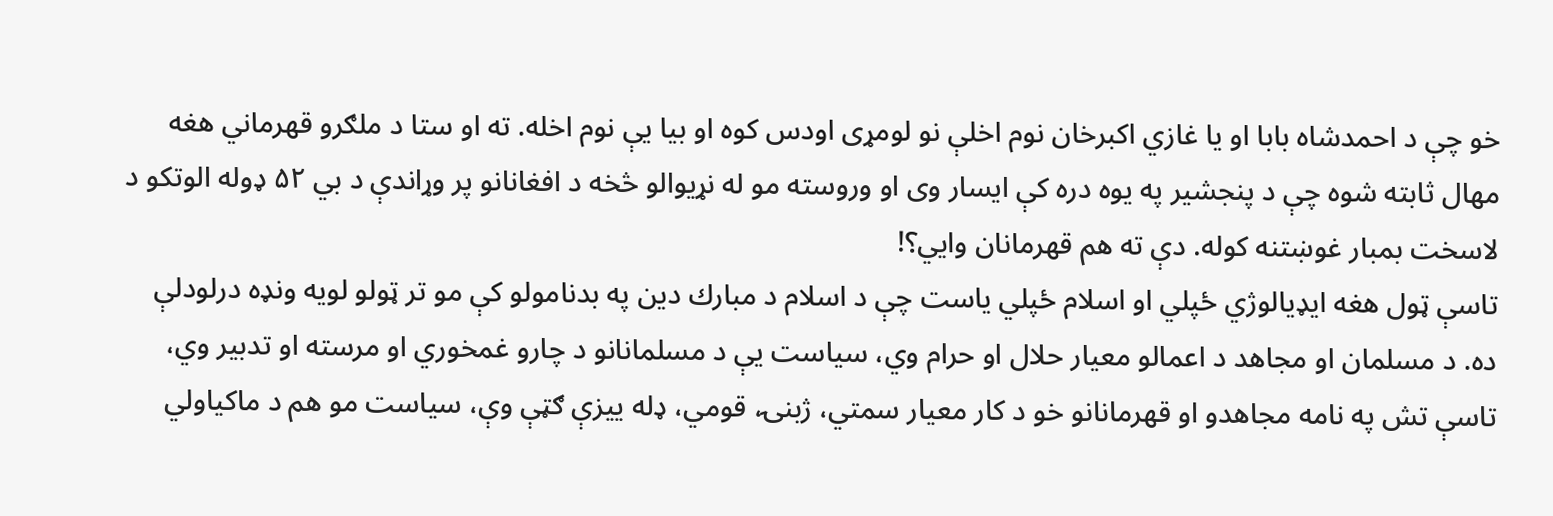خو چې د احمدشاه بابا او يا غازي اكبرخان نوم اخلې نو لومړى اودس كوه او بيا يې نوم اخله. ته او ستا د ملګرو قهرماني هغه مهال ثابته شوه چې د پنجشير په يوه دره كې ايسار وى او وروسته مو له نړيوالو څخه د افغانانو پر وړاندې د بي ۵۲ ډوله الوتكو د لاسخت بمبار غوښتنه كوله. دې ته هم قهرمانان وايي؟!
تاسې ټول هغه ايډيالوژي ځپلي او اسلام ځپلي ياست چې د اسلام د مبارك دين په بدنامولو كې مو تر ټولو لويه ونډه درلودلې ده. د مسلمان او مجاهد د اعمالو معيار حلال او حرام وي، سياست يې د مسلمانانو د چارو غمخوري او مرسته او تدبير وي، تاسې تش په نامه مجاهدو او قهرمانانو خو د كار معيار سمتي، ژبنۍ، قومي، ډله ييزې ګټې وې، سياست مو هم د ماكياولي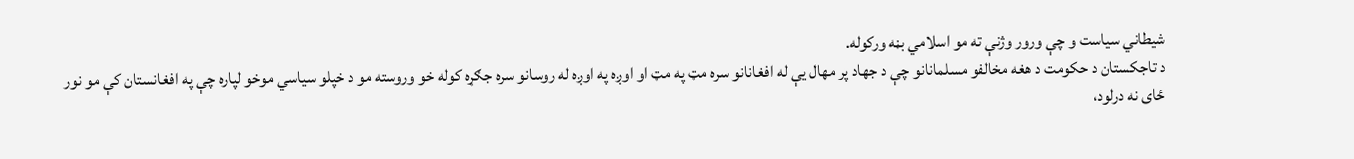شيطاني سياست و چې ورور وژنې ته مو اسلامي بڼه وركوله.
د تاجكستان د حكومت د هغه مخالفو مسلمانانو چې د جهاد پر مهال يې له افغانانو سره مټ په مټ او اوږه په اوږه له روسانو سره جګړه كوله خو وروسته مو د خپلو سياسي موخو لپاره چې په افغانستان كې مو نور ځاى نه درلود،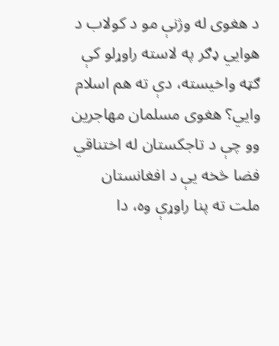د هغوى له وژنې مو د كولاب د هوايي ډګر په لاسته راوړلو كې ګټه واخيسته، دې ته هم اسلام وايي؟ هغوى مسلمان مهاجرين وو چې د تاجكستان له اختناقي فضا څخه يې د افغانستان ملت ته پنا راوړې وه، دا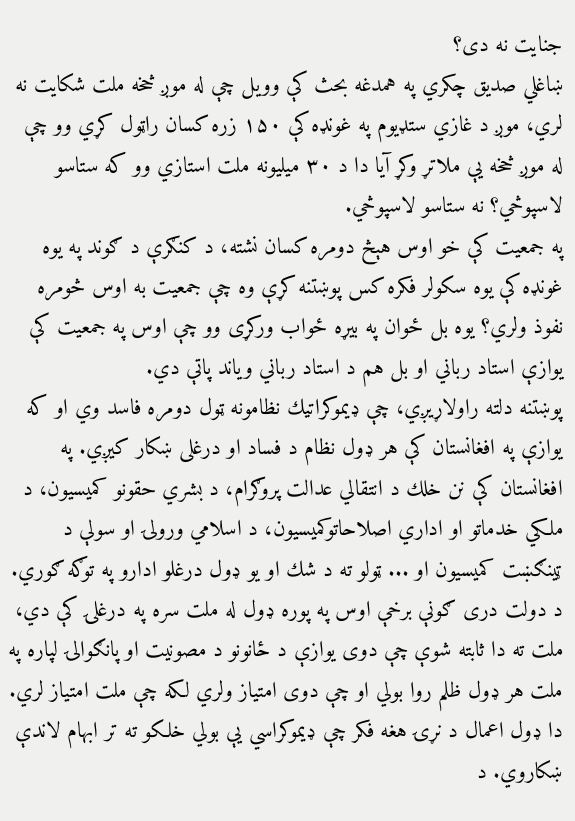جنايت نه دى؟
ښاغلي صديق چكري په همدغه بحث كې وويل چې له موږ څخه ملت شكايت نه لري، موږ د غازي ستډيوم په غونډه كې ۱۵۰ زره كسان راټول كړي وو چې له موږ څخه يې ملاتړ وكړ آيا دا د ۳۰ ميليونه ملت استازي وو كه ستاسو لاسپوڅي؟ نه ستاسو لاسپوڅي.
په جمعيت كې خو اوس هېڅ دومره كسان نشته، د كنګرې د ګوند په يوه غونډه كې يوه سكولر فكره كس پوښتنه كړې وه چې جمعيت به اوس څومره نفوذ ولري؟ يوه بل ځوان په بيړه ځواب وركړى وو چې اوس په جمعيت كې يوازې استاد رباني او بل هم د استاد رباني وياند پاتې دي.
پوښتنه دلته راولاړيږي، چې ډيموكراتيك نظامونه ټول دومره فاسد وي او كه يوازې په افغانستان كې هر ډول نظام د فساد او درغلى ښكار كيږي. په افغانستان كې نن خلك د انتقالي عدالت پروګرام، د بشري حقونو كميسيون، د ملكي خدماتو او اداري اصلاحاتوكميسيون، د اسلامي ورولۍ او سولې د ټينګښت كميسيون او ... ټولو ته د شك او يو ډول درغلو ادارو په توګه ګوري. د دولت درى ګونې برخې اوس په پوره ډول له ملت سره په درغلۍ كې دي، ملت ته دا ثابته شوې چې دوى يوازې د ځانونو د مصونيت او پانګوالۍ لپاره په ملت هر ډول ظلم روا بولي او چې دوى امتياز ولري لكه چې ملت امتياز لري.
دا ډول اعمال د نړۍ هغه فكر چې ډيموكراسي يې بولي خلكو ته تر ابهام لاندې ښكاروي. د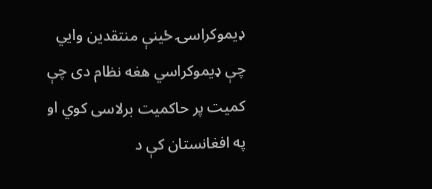ډيموكراسۍ ځينې منتقدين وايي چې ډيموكراسي هغه نظام دى چې كميت پر حاكميت برلاسى كوي او په افغانستان كې د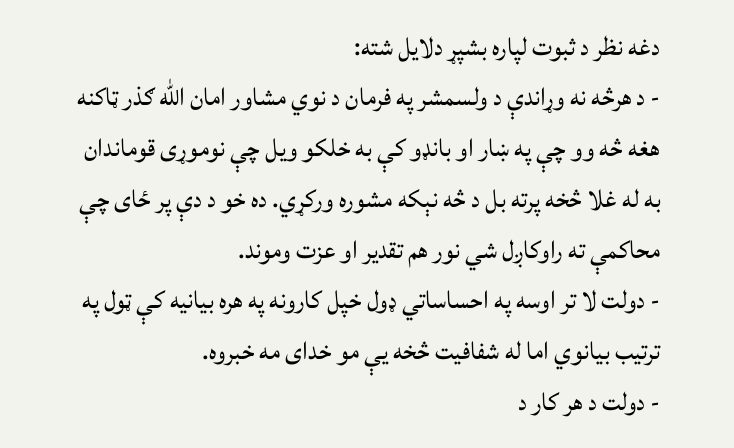دغه نظر د ثبوت لپاره بشپړ دلايل شته:
- د هرڅه نه وړاندې د ولسمشر په فرمان د نوي مشاور امان الله ګذر ټاكنه هغه څه وو چې په ښار او بانډو كې به خلكو ويل چې نوموړى قوماندان به له غلا څخه پرته بل د څه نېكه مشوره وركړي. ده خو د دې پر ځاى چې محاكمې ته راوكاږل شي نور هم تقدير او عزت وموند.
- دولت لا تر اوسه په احساساتي ډول خپل كارونه په هره بيانيه كې ټول په ترتيب بيانوي اما له شفافيت څخه يې مو خداى مه خبروه.
- دولت د هر كار د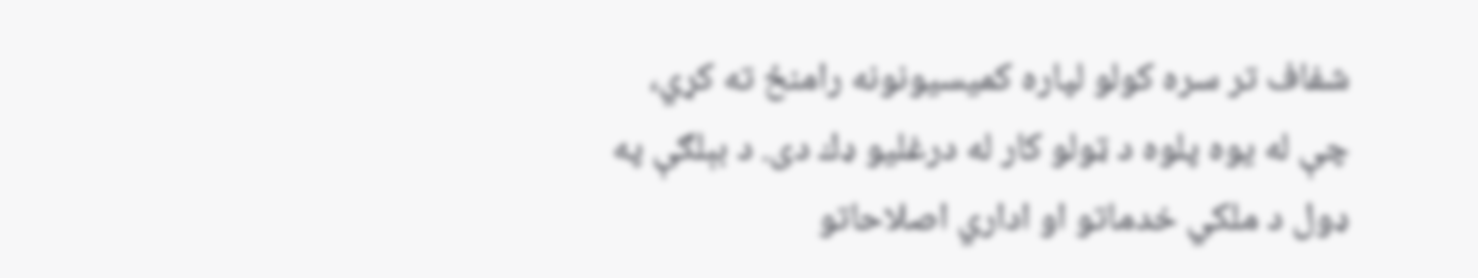شفاف تر سره كولو لپاره كميسيونونه رامنځ ته كړي، چې له يوه پلوه د ټولو كار له درغليو ډك دى. د بېلګې په ډول د ملكي خدماتو او اداري اصلاحاتو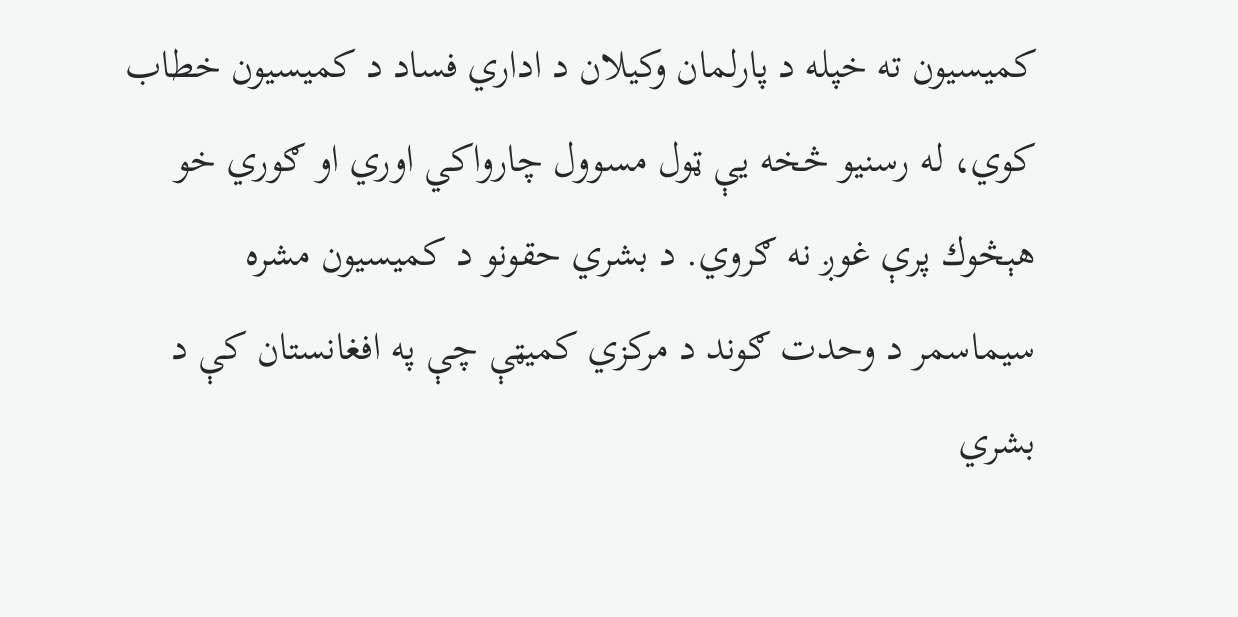كميسيون ته خپله د پارلمان وكيلان د اداري فساد د كميسيون خطاب كوي، له رسنيو څخه يې ټول مسوول چارواكي اوري او ګوري خو هېڅوك پرې غوږ نه ګروي. د بشري حقونو د كميسيون مشره سيماسمر د وحدت ګوند د مركزي كميټې چې په افغانستان كې د بشري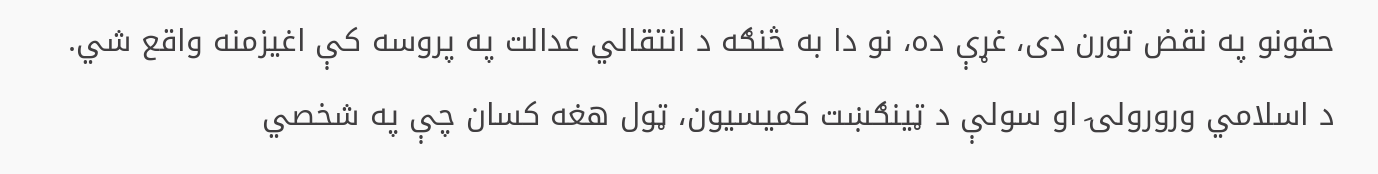حقونو په نقض تورن دى، غړې ده، نو دا به څنګه د انتقالي عدالت په پروسه كې اغيزمنه واقع شي. د اسلامي ورورولۍ او سولې د ټينګښت كميسيون، ټول هغه كسان چې په شخصي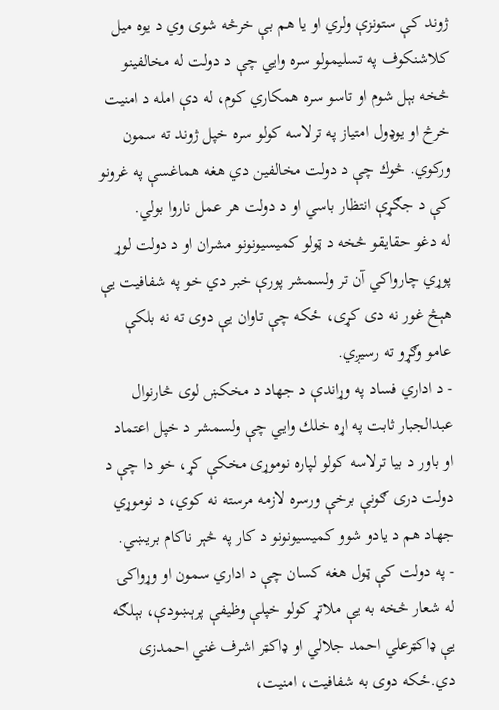ژوند كې ستونزې ولري او يا هم بې خرڅه شوى وي د يوه ميل كلاشنكوف په تسليمولو سره وايي چې د دولت له مخالفينو څخه بېل شوم او تاسو سره همكاري كوم، له دې امله د امنيت خرڅ او يوډول امتياز په ترلاسه كولو سره خپل ژوند ته سمون وركوي. څوك چې د دولت مخالفين دي هغه هماغسې په غرونو كې د جګړې انتظار باسي او د دولت هر عمل ناروا بولي.
له دغو حقايقو څخه د ټولو كميسيونونو مشران او د دولت لوړ پوړي چارواكي آن تر ولسمشر پورې خبر دي خو په شفافيت يې هېڅ غور نه دى كړى، ځكه چې تاوان يې دوى ته نه بلكې عامو وګړو ته رسيږي.
- د اداري فساد په وړاندې د جهاد د مخكښ لوى څارنوال عبدالجبار ثابت په اړه خلك وايي چې ولسمشر د خپل اعتماد او باور د بيا ترلاسه كولو لپاره نوموړى مخكې كړ، خو دا چې د دولت درى ګونې برخې ورسره لازمه مرسته نه كوي، د نوموړي جهاد هم د يادو شوو كميسيونونو د كار په څېر ناكام بريښي.
- په دولت كې ټول هغه كسان چې د اداري سمون او وړواكۍ له شعار څخه به يې ملاتړ كولو خپلې وظيفې پرېښودې، بېلګه يې ډاكټرعلي احمد جلالي او ډاكټر اشرف غني احمدزى دي.ځكه دوى به شفافيت، امنيت،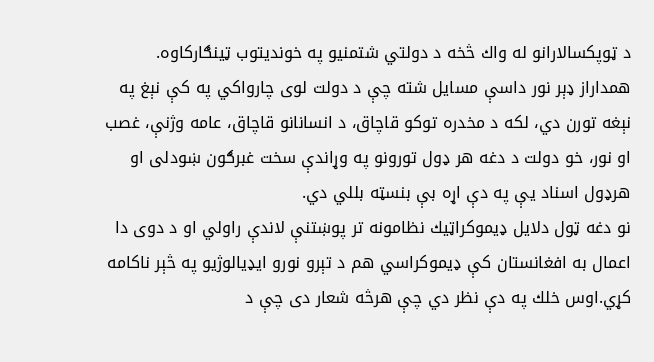د ټوپكسالارانو له واك څخه د دولتي شتمنيو په خونديتوب ټينګاركاوه.
همداراز ډېر نور داسې مسايل شته چې د دولت لوى چارواكي په كې نېغ په نېغه تورن دي، لكه د مخدره توكو قاچاق، د انسانانو قاچاق، عامه وژنې، غصب او نور، خو دولت د دغه هر ډول تورونو په وړاندې سخت غبرګون ښودلى او هرډول اسناد يې په دې اړه بې بنسټه بللي دي.
نو دغه ټول دلايل ډيموكراټيك نظامونه تر پوښتنې لاندې راولي او د دوى دا اعمال به افغانستان كې ډيموكراسي هم د تېرو نورو ايډيالوژيو په څېر ناكامه كړي.اوس خلك په دې نظر دي چې هرڅه شعار دى چې د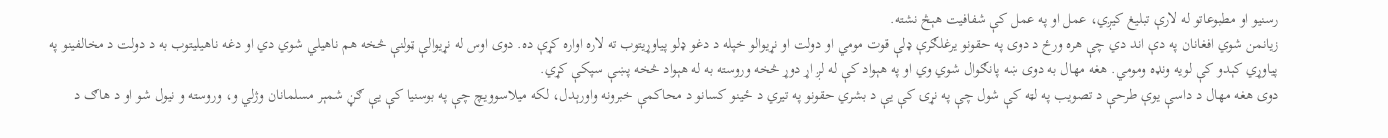رسنيو او مطبوعاتو له لارې تبليغ كيږي، عمل او په عمل كې شفافيت هېڅ نشته.
زيانمن شوي افغانان په دې اند دي چې هره ورځ د دوى په حقونو يرغلګرې ډلې قوت مومي او دولت او نړيوالو خپله د دغو ډلو پياوړيتوب ته لاره اواره كړې ده. دوى اوس له نړيوالې ټولنې څخه هم ناهيلي شوي دي او دغه ناهيليتوب به د دولت د مخالفينو په پياوړي كېدو كې لويه ونډه ومومي. هغه مهال به دوى ښه پانګوال شوي وي او په هېواد كې له لږ اړ دوړ څخه وروسته به له هېواد څخه پښې سپكې كړي.
دوى هغه مهال د داسې يوې طرحې د تصويب په لټه كې شول چې په نړۍ كې يې د بشري حقونو په تيري د ځينو كسانو د محاكمې خبرونه واورېدل، لكه ميلاسوويچ چې په بوسنيا كې يې ګڼ شمېر مسلمانان وژلي و، وروسته و نيول شو او د هاګ د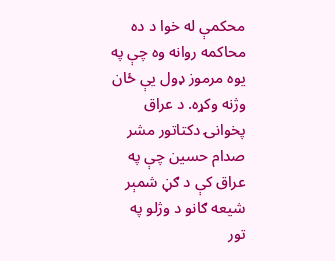محكمې له خوا د ده محاكمه روانه وه چې په يوه مرموز ډول يې ځان وژنه وكړه. د عراق پخوانۍ دكتاتور مشر صدام حسين چې په عراق كې د ګڼ شمېر شيعه ګانو د وژلو په تور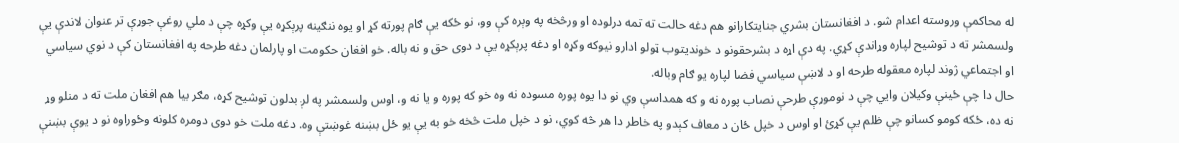له محاكمې وروسته اعدام شو. د افغانستان بشري جنايتكارانو هم دغه حالت ته تمه درلوده او ورڅخه په وېره كې وو، نو ځكه يې ګام پورته كړ او يوه ننګينه پرېكړه يې وكړه چې د ملي روغې جوړې تر عنوان لاندې يې ولسمشر ته د توشيح لپاره وړاندې كړي. په دې اړه د بشرحقونو د خونديتوب ټولو ادارو نيوكه وكړه او دغه پرېكړه يې د دوى حق و نه باله. خو افغان حكومت او پارلمان دغه طرحه په افغانستان كې د نوي سياسي او اجتماعي ژوند لپاره معقوله طرحه او د لاښې سياسي فضا لپاره يو ګام وباله.
حال دا چې ځينې وكيلان وايي چې د نوموړې طرحې نصاب پوره نه و كه همداسې وي نو دا يوه پوره مسوده نه وه خو كه پوره و يا نه و، اوس ولسمشر په لږ بدلون توشيح كړه، مګر بيا هم افغان ملت ته د منلو وړ نه ده، ځكه كومو كسانو چې ظلم يې كړئ او اوس د خپل ځان د معاف كېدو په خاطر دا هر څه كوي، نو د خپل ملت څخه خو به يې يو ځل بښنه غوښتې وه. دغه ملت خو دوى دومره كلونه وځوراوه نو د يوې بښنې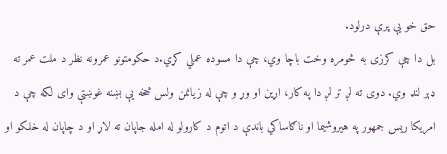حق خو يې پرې درلود.
بل دا چې كرزى به څومره وخت باچا وي، چې دا مسوده عملي كړي.د حكومتونو عمرونه نظر د ملت عمر ته ډېر لنډ وي. دوى ته لږ تر لږ دا په كار، اړين او وړ و چې له زيانمن ولس څخه يې بښنه غوښتې واى لكه چې د امريكا ريس جمهور په هيروشيما او ناګاساكي باندې د اتوم د كارولو له امله جاپان ته لاړ او د چاپان له خلكو او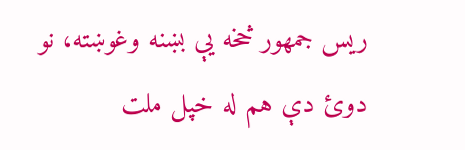ريس جمهور څخه يې بښنه وغوښته، نو دوئ دې هم له خپل ملت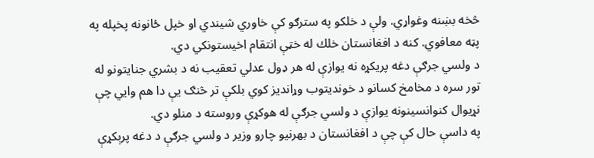څخه بښنه وغواړي. ولې د خلكو په سترګو كې خاوري شيندي او خپل ځانونه پخپله په پټه معافوي. كنه د افغانستان خلك له خټې انتقام اخيستونكي دي.
د ولسي جرګې دغه پريکړه نه يوازې له هر ډول عدلي تعقيب نه د بشري جنايتونو له تور سره د مخامخ کسانو د خونديتوب وړانديز کوي بلکې تر څنګ يې دا هم وايي چې نړيوال کنوانسينونه يوازې د ولسي جرګې له هوکړې وروسته د منلو دي.
په داسې حال كې چې د افغانستان د بهرنيو چارو وزير د ولسي جرګې د دغه پرېكړې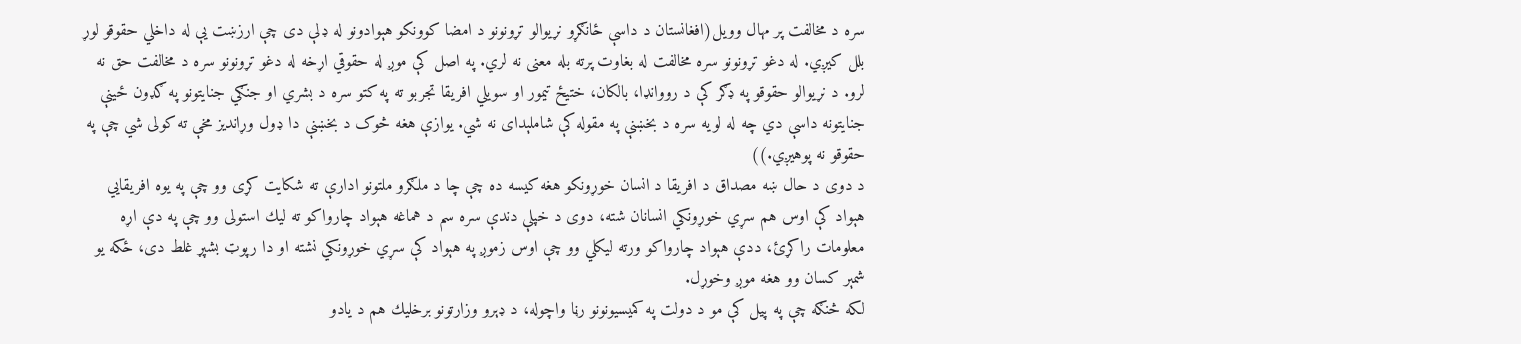سره د مخالفت پر مهال وويل(افغانستان د داسې ځانګړو نړيوالو تړونونو د امضا کوونکو هېوادونو له ډلې دى چې ارزښت يې له داخلي حقوقو لوړ بلل کيږي. له دغو تړونونو سره مخالفت له بغاوت پرته بله معنى نه لري. په اصل کې موږ له حقوقي اړخه له دغو تړونونو سره د مخالفت حق نه لرو. د نړيوالو حقوقو په ډګر کې د رووانډا، بالکان، ختيځ تيمور او سويلي افريقا تجربو ته په کتو سره د بشري او جنګي جنايتونو په ګډون ځينې جنايتونه داسې دي چه له لويه سره د بخښنې په مقوله کې شاملېداى نه شي. يوازې هغه څوک د بخښنې دا ډول وړانديز مخې ته کولى شي چې په حقوقو نه پوهيږي.))
د دوى د حال ښه مصداق د افريقا د انسان خوړونكو هغه كيسه ده چې چا د ملګرو ملتونو ادارې ته شكايت كړى وو چې په يوه افريقايي هېواد كې اوس هم سړي خوړونكي انسانان شته، دوى د خپلې دندې سره سم د هماغه هېواد چارواكو ته ليك استولى وو چې په دې اړه معلومات راكړئ، ددې هېواد چارواكو ورته ليكلي وو چې اوس زموږ په هېواد كې سړي خوړونكي نشته او دا رپوټ بشپړ غلط دى، ځكه يو شمېر كسان وو هغه موږ وخوړل.
لكه څنګه چې په پيل كې مو د دولت په كميسيونونو رڼا واچوله، د ډېرو وزارتونو برخليك هم د يادو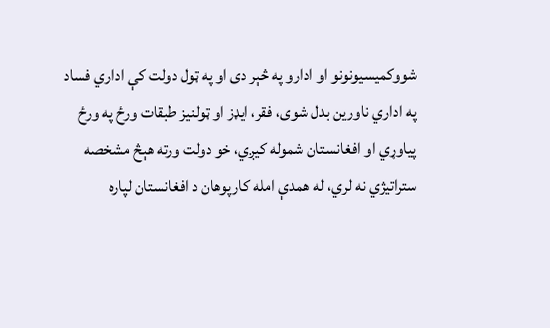شووكميسيونونو او ادارو په څېر دى او په ټول دولت كې اداري فساد په اداري ناورين بدل شوى، فقر، ايډز او ټولنيز طبقات ورځ په ورځ پياوړي او افغانستان شموله كيږي، خو دولت ورته هېڅ مشخصه ستراتيژي نه لري، له همدې امله كارپوهان د افغانستان لپاره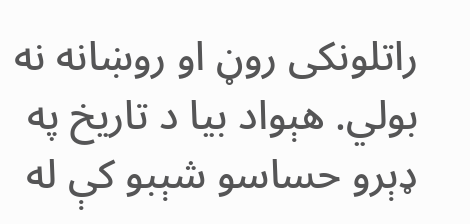راتلونكى روڼ او روښانه نه بولي. هېواد بيا د تاريخ په ډېرو حساسو شېبو كې له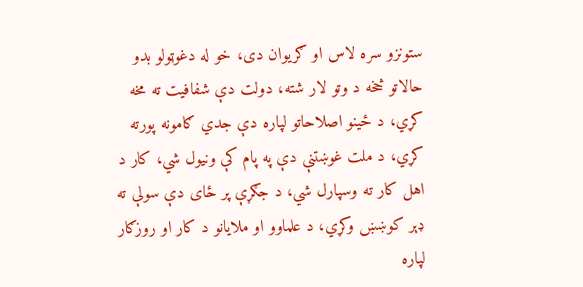ستونزو سره لاس او ګريوان دى، خو له دغوټولو بدو حالاتو څخه د وتو لار شته، دولت دې شفافيت ته مخه كړي، د ځينو اصلاحاتو لپاره دې جدي ګامونه پورته كړي، د ملت غوښتنې دې په پام كې ونيول شي، كار د اهل كار ته وسپارل شي، د جګړې پر ځاى دې سولې ته ډېر كوښښ وكړي، د علماوو او ملايانو د كار او روزګار لپاره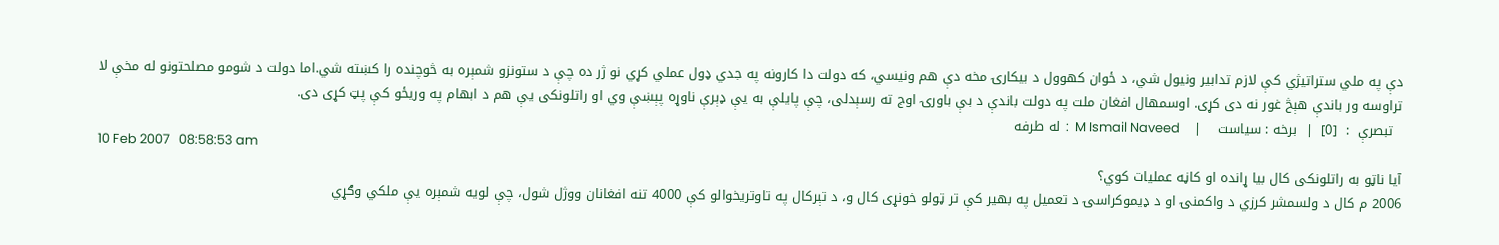دې په ملي ستراتيژي كې لازم تدابير ونيول شي، د ځوان كهوول د بيكارۍ مخه دې هم ونيسي، كه دولت دا كارونه په جدي ډول عملي كړي نو ژر ده چې د ستونزو شمېره به څوچنده را كښته شي.اما دولت د شومو مصلحتونو له مخې لا تراوسه ور باندې هېڅ غور نه دى كړى. اوسمهال افغان ملت په دولت باندې د بې باورۍ اوج ته رسېدلى، چې پايلې به يې ډېرې ناوړه پېښې وي او راتلونكى يې هم د ابهام په وريځو كې پټ كړى دى.
  تبصرې  :  [0]  |  برخه : سياست    |   M Ismail Naveed  :  له طرفه
10 Feb 2007   08:58:53 am
آيا ناټو به راتلونكى كال بيا ړانده او كاڼه عمليات كوي؟
2006 م كال د ولسمشر كرزي د واكمنۍ او د ډيموكراسۍ د تعميل په بهير كې تر ټولو خونړى كال و، د تېركال په تاوتريخوالو كې 4000 تنه افغانان ووژل شول، چې لويه شمېره يې ملكي وګړي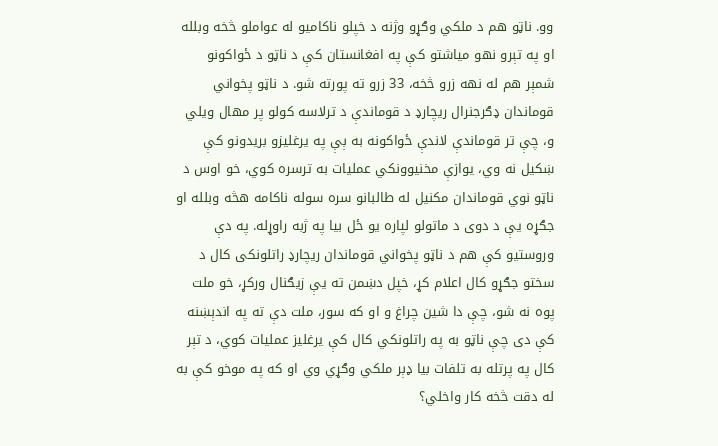وو. ناټو هم د ملكي وګړو وژنه د خپلو ناكاميو له عواملو څخه وبلله او په تېرو نهو مياشتو کې په افغانستان کې د ناټو د ځواکونو شمېر هم له نهه زرو څخه، 33 زرو ته پورته شو. د ناټو پخواني قوماندان ډګرجنرال ريچارډ د قوماندې د ترلاسه كولو پر مهال ويلي و، چې تر قوماندې لاندې ځواکونه به ېې په يرغليزو بريدونو کې ښکيل نه وي، يوازې مخنيوونكي عمليات به ترسره كوي، خو اوس د ناټو نوي قوماندان مكنيل له طالبانو سره سوله ناكامه هڅه وبلله او جګړه يې د دوى د ماتولو لپاره يو ځل بيا په ژبه راوړله. په دې وروستيو كې هم د ناټو پخواني قوماندان ريچارډ راتلونكى كال د سختو جګړو كال اعلام كړ، خپل دښمن ته يې زيګنال وركړ، خو ملت پوه نه شو، چې دا شين چراغ و او كه سور، ملت دې ته په اندېښنه كې دى چې ناټو به په راتلونكي كال كې يرغليز عمليات كوي، د تېر كال په پرتله به تلفات بيا ډېر ملكي وګړي وي او كه په موخو كې به له دقت څخه كار واخلي؟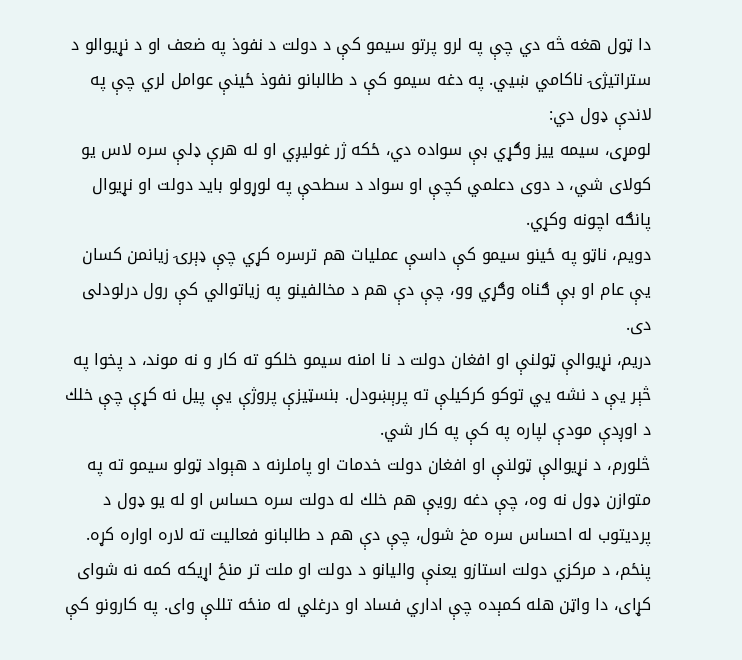دا ټول هغه څه دي چې په لرو پرتو سيمو كې د دولت د نفوذ په ضعف او د نړيوالو د ستراتيژۍ ناكامي ښيي. په دغه سيمو كې د طالبانو نفوذ ځينې عوامل لري چې په لاندې ډول دي:
لومړى، سيمه ييز وګړي بې سواده دي، ځكه ژر غوليږي او له هرې ډلې سره لاس يو كولاى شي، د دوى دعلمي كچې او سواد د سطحې په لوړولو بايد دولت او نړيوال پانګه اچونه وكړي.
دويم، ناټو په ځينو سيمو كې داسې عمليات هم ترسره كړي چې ډېرۍ زيانمن كسان يې عام او بې ګناه وګړي وو، چې دې هم د مخالفينو په زياتوالي كې رول درلودلى دى.
دريم، نړيوالې ټولنې او افغان دولت د نا امنه سيمو خلكو ته كار و نه موند، د پخوا په څېر يې د نشه يي توكو كركيلې ته پرېښودل. بنسټيزې پروژې يې پيل نه كړې چې خلك د اوږدې مودې لپاره په كې په كار شي.
څلورم، د نړيوالې ټولنې او افغان دولت خدمات او پاملرنه د هېواد ټولو سيمو ته په متوازن ډول نه وه، چې دغه رويې هم خلك له دولت سره حساس او له يو ډول د پرديتوب له احساس سره مخ شول، چې دې هم د طالبانو فعاليت ته لاره اواره كړه.
پنځم، د مركزي دولت استازو يعنې واليانو د دولت او ملت تر منځ اړيكه كمه نه شواى كړاى، دا واټن هله كمېده چې اداري فساد او درغلي له منځه تللې واى. په كارونو كې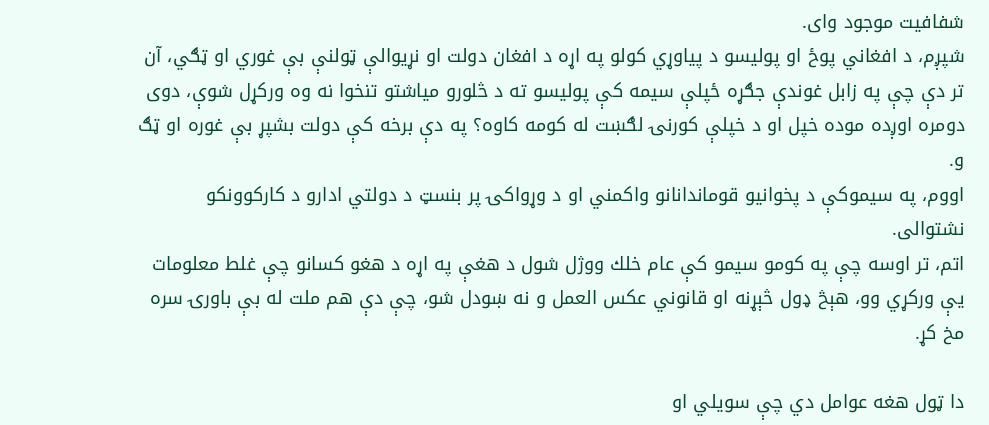شفافيت موجود واى.
شپږم، د افغاني پوځ او پوليسو د پياوړي كولو په اړه د افغان دولت او نړيوالې ټولنې بې غوري او ټګي، آن تر دې چې په زابل غوندې جګړه ځپلې سيمه كې پوليسو ته د څلورو مياشتو تنخوا نه وه وركړل شوې، دوى دومره اوږده موده خپل او د خپلې كورنۍ لګښت له كومه كاوه؟ په دې برخه كې دولت بشپړ بې غوره او ټګ و.
اووم، په سيموكې د پخوانيو قوماندانانو واكمني او د وړواكۍ پر بنسټ د دولتي ادارو د كاركوونكو نشتوالى.
اتم، تر اوسه چې په كومو سيمو كې عام خلك ووژل شول د هغې په اړه د هغو كسانو چې غلط معلومات يې وركړي وو، هېڅ ډول څېړنه او قانوني عكس العمل و نه ښودل شو، چې دې هم ملت له بې باورۍ سره مخ كړ.

دا ټول هغه عوامل دي چې سويلي او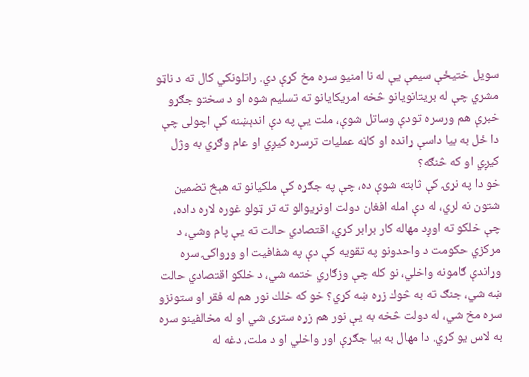سويل ختيځې سيمې يې له نا امنيو سره مخ كړې دي. راتلونكي كال ته د ناټو مشري چې له بريتانويانو څخه امريكايانو ته تسليم شوه او د سختو جګړو خبرې هم ورسره تودې وساتل شوې، ملت يې په دې اندېښنه كې اچولى چې دا ځل به بيا داسې ړانده او كاڼه عمليات ترسره كيږي او عام وګړي به وژل كيږي او كه څنګه؟
خو دا په نړۍ كې ثابته شوې ده، چې په جګړه كې ملكيانو ته هېڅ تضمين شتون نه لري، له دې امله افغان دولت اونړيوالو ته تر ټولو غوره لاره داده، چې خلكو ته اوږد مهاله كار برابر كړي، اقتصادي حالت ته يې پام وشي، د مركزي حكومت د واحدونو په تقويه كې دې په شفافيت او وړواكۍ سره وړاندې ګامونه واخلي، نو كله چې وزګاري ختمه شي، د خلكو اقتصادي حالت ښه شي، جنګ ته به څوك زړه ښه كړي؟ خو كه خلك نور هم له فقر او ستونزو سره مخ شي، له دولت څخه به يې نور هم زړه ستړى شي او له مخالفينو سره به لاس يو كړي. دا مهال به بيا جګړې اور واخلي او د ملت، دغه له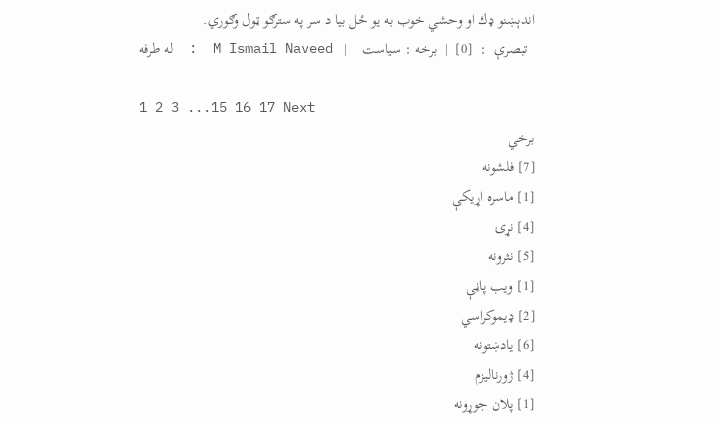اندېښنو ډك او وحشي خوب به يو ځل بيا د سر په سترګو ټول وګوري.
  تبصرې  :  [0]  |  برخه : سياست    |   M Ismail Naveed  :  له طرفه

1 2 3 ...15 16 17 Next
برخي
[7] فلشونه
[1] ماسره اړيكې
[4] نړۍ
[5] نثرونه
[1] ويب پاڼې
[2] ډیموکراسي
[6] يادښتونه
[4] ژورناليزم
[1] پلان جوړونه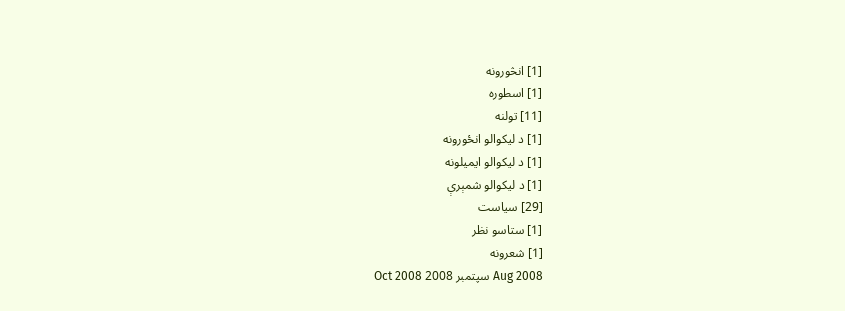[1] انڅورونه
[1] اسطوره
[11] تولنه
[1] د ليکوالو انځورونه
[1] د ليکوالو ايميلونه
[1] د ليکوالو شمېرې
[29] سياست
[1] ستاسو نظر
[1] شعرونه
Aug 2008 سپتمبر 2008 Oct 2008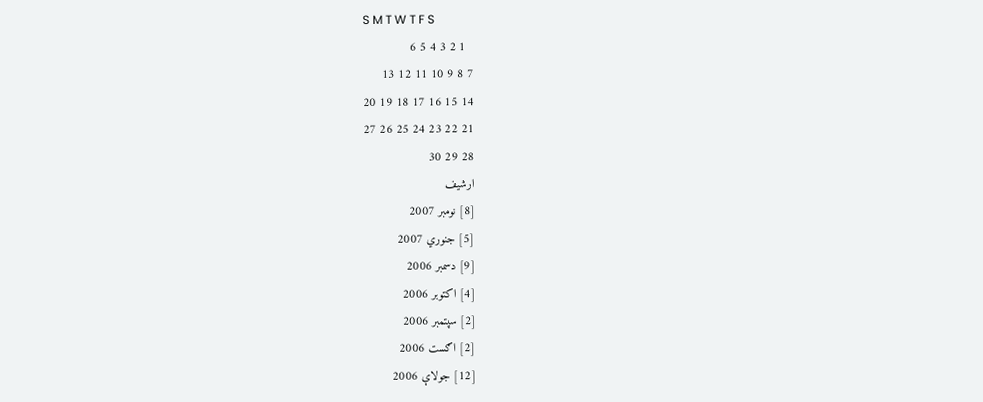S M T W T F S
  1 2 3 4 5 6
7 8 9 10 11 12 13
14 15 16 17 18 19 20
21 22 23 24 25 26 27
28 29 30
ارشيف
[8] نومبر 2007
[5] جنوري 2007
[9] دسمبر 2006
[4] اکتوبر 2006
[2] سپتمبر 2006
[2] اګست 2006
[12] جولاې 2006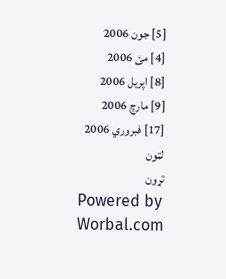[5] جون 2006
[4] مئ 2006
[8] اپريل 2006
[9] مارچ 2006
[17] فبروري 2006
لټون
تړون
Powered by Worbal.com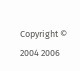Copyright © 2004 2006